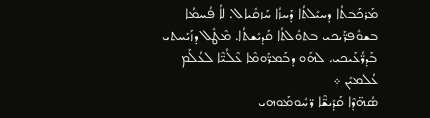ܡܰܪܟܰܒܬܳܐ ܕܚܝܺܠܬܳܐ ܕܰܚܙܳܐ ܚܰܙܩܺܝܐܠ. ܠܐܳ ܦܳܚܡܳܐ ܒܫܘܽܦܪ̈ܰܝܟܝ ܒܬܘܽܠܬܳܐ ܩܰܕܝܺܫܬܳܐ. ܡܶܛܽܠ ܕܙܰܝܰܚܬܝ ܒܰܕܪ̈ܳܥܰܝܟܝ. ܠܗܰܘ ܕܒܰܡܪ̈ܰܘܡܶܐ ܥܶܠܳܝ̈ܶܐ ܠܥܳܠܰܡ ܥܳܠܡܝܺܢ ܀
ܣܳܗ̈ܕܶܐ ܩܰܕܺܝܫ̈ܶܐ ܪ̈ܚܽܘܡܰܘܗܝ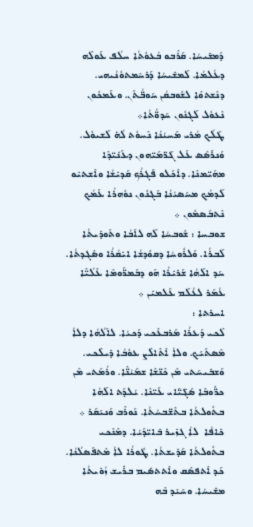ܕܰܡܫܺܝܚܳܐ. ܩܰܪܶܒܘ ܒܳܥܘܽܬܳܐ ܚܠܳܦ ܥܰܘܠܶܗ ܕܥܳܠܡܳܐ. ܠܰܡܫܺܝܚܳܐ ܕܰܪܚܶܡܬܘܽܢܳܝܗܝ. ܕܢܶܫܬܘܶܐ ܠܫܽܘܒܩܳܢ ܚܰܘܒ̈ܳܬܰܢ. ܘܥܰܡܟܽܘܢ ܢܶܥܘܽܠ ܠܰܓܢܽܘܢ ܚܰܕܘ̈ܳܬܳܐ܀
ܛܰܠܳܟ ܡܳܪܝ ܡܰܚܝܳܢܳܐ ܢܶܚܘܽܬ ܠܳܗ̇ ܠܰܫܝܘܽܠ. ܘܰܢܪܰܣܶܣ ܥܰܠ ܓܰܪ̈ܡܰܝ̈ܗܘܢ ܕܥܰܢܺܝ̈ܕܶܐ ܡܗܰܝ̈ܡܢܶܐ. ܕܐܶܟܰܠܘ ܦܰܓܪܳܟ ܩܰܕܝܺܫܳܐ ܘܐܶܫܬܝܺܘ ܠܰܕܡܳܟ ܡܚܰܣܝܳܢܳܐ ܒܰܓܢܽܘܢ ܢܘܽܗܪܳܐ ܥܰܡܳܟ ܢܶܬܒܰܣܡܽܘܢ ܀
ܫܘܒܚܐ : ܫܽܘܒܚܳܐ ܠܶܗ ܠܐܰܒܳܐ ܘܬܰܘܕܺܝܬܳܐ ܠܰܒܪܳܐ. ܘܰܠܪܽܘܚܳܐ ܕܩܘܽܕܫܳܐ ܐܝܺܩܳܪܳܐ ܘܣܶܓܕܬܳܐ. ܚܰܕ ܐܠܰܗܳܐ ܫܰܪܝܺܪܳܐ ܗܰܘ ܕܒܰܡܪ̈ܰܘܡܶܐ ܥܶܠܳܝ̈ܶܐ ܥܳܡܰܪ ܠܥܳܠܰܡ ܥܰܠܡܝܺܢ ܀
ܐܚܪܬܐ :
ܠܶܟܝ ܕܰܥܪܳܐ ܡܰܪܒܥܶܟܝ ܕܰܟܝܳܐ. ܠܐܰܠܳܗܳܐ ܕܠܐܳ ܡܶܣܬܰܝܰܟ. ܘܠܐܳ ܐܶܬܶܐܠܶܨ ܥܘܽܒܳܐ ܕܺܝܠܶܟܝ. ܘܰܫܒܺܝܚܰܬܝ ܡܶܢ ܟܶܢ̈ܫܶܐ ܫܡܰܝܳܢ̈ܶܐ. ܘܪܳܡܰܬܝ ܡܶܢ ܟܪ̈ܽܘܒܶܐ ܣܰܓܺܝ̈ܰܐܝ ܥܰܝ̈ܢܶܐ. ܝܳܠܕܰܬ ܐܠܰܗܳܐ ܒܬܽܘܠܬܳܐ ܒܬܶܫ̈ܒܚܳܬܳܐ. ܢܰܘܪܶܒ ܘܰܢܝܰܩܰܪ ܀
ܟܺܐܦܳܐ  ܠܐܳ ܓܙܺܝܪ ܒܺܐܝ̈ܕܰܝܳܐ. ܕܡܶܢܶܟܝ ܒܬܽܘܠܬܳܐ ܩܰܕܺܝܫܬܳܐ. ܛܽܘܪܳܐ ܠܐܳ ܡܶܬܦܰܣܠܳܢܳܐ. ܟܰܕ ܐܶܬܦܣܶܩ ܘܐܶܬܬܣܺܝܡ ܒܪܺܝܫ ܙܳܘܺܝܬܳܐ ܡܫܺܝܚܳܐ. ܘܚܰܝܶܕ ܒܶܗ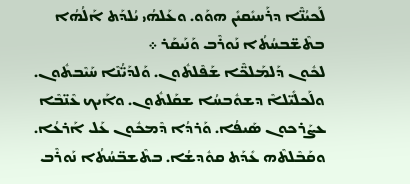ܠܰܟܝܳܢ̈ܶܐ ܕܪܰܚܝܺܩܝܺܢ ܗܘܰܘ. ܘܥܰܠܗܳܝ ܝܳܠܕܰܬ ܐܰܠܳܗܳܐ ܒܬܶܫ̈ܒܚܳܬܳܐ ܢܰܘܪܶܒ ܘܰܢܰܝܩܰܪ ܀
ܠܟܽܘܢ ܕܰܠܡܰܠܟ̈ܶܐ ܫܰܦܶܠܬܽܘܢ. ܘܰܠܕܰܝ̈ܳܢܶܐ ܚܰܝܶܒܬܽܘܢ. ܘܠܰܟܠܺܝ̈ܠܐܶ ܕܫܘܽܒܚܳܐ ܫܩܰܠܬܽܘܢ. ܘܐܰܝܟ ܥܶܢ̈ܒܶܐ ܥܨܰܪܟܘܢ ܣܰܝܦܳܐ. ܘܰܪܕܳܐ ܕܶܡܟܽܘܢ ܥܰܠ ܐܰܪܥܳܐ. ܘܩܰܒܶܠܬܶܗ ܥܺܕܰܬ ܩܘܽܕܫܳܐ. ܒܬܶܫܒ̈ܚܳܬܳܐ ܢܰܘܪܶܒ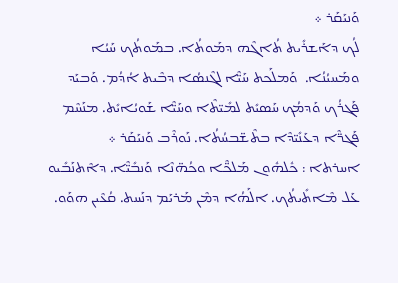ܘܰܢܝܰܩܰܪ ܀
ܠܳܟ ܕܐܰܫܪܺܝܬ ܬܳܐܓܶܗ ܕܡܰܘܬܳܐ. ܒܡܰܘܬܳܟ ܚܰܝܳܐ ܘܡܰܚܝܳܢܳܐ.  ܘܰܡܠܰܟܬ ܚܰܝ̈ܶܐ ܠܓܶܢܣܳܐ ܕܒܶܝܬ ܐܳܕܳܡ. ܘܰܒܝܰܕ ܦܰܓܪܳܟ ܘܰܕܡܳܟ ܚܰܣܝܺܬ ܠܡܺܝ̈ܬܶܐ ܘܚܰܝ̈ܶܐ ܫܰܘܝܳܐܝܺܬ. ܡܢܰܚܶܡ ܦܰܓܪ̈ܶܐ ܕܥܰܢܺܝ̈ܕܶܐ ܒܬܶܫ̈ܒܚܳܬܳܐ. ܢܰܘܪܶܒ ܘܰܢܝܰܩܰܪ ܀
ܐܚܪܬܐ : ܟܽܠܗܽܘܢ ܡܰܠܟ̈ܶܐ ܘܟܳܗ̈ܢܶܐ ܘܰܢܒܺܝ̈ܶܐ. ܕܐܶܬܢܰܒܺܝܘ ܥܰܠ ܡܶܐܬܺܝܬܳܟ. ܐܠܰܗܳܐ ܕܡܶܢ ܡܰܪܝܰܡ ܕܢܰܚܬ. ܩܳܥܶܝܢ ܗܘܰܘ.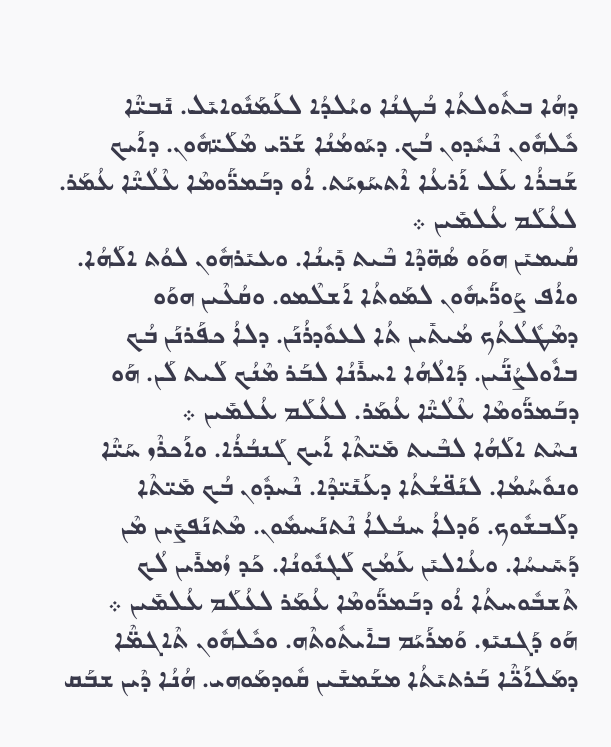ܕܗܳܐ ܒܬܽܘܠܬܳܐ ܒܳܛܢܳܐ ܘܝܳܠܕܳܐ ܠܥܰܡܰܢܽܘܐܝܺܠ. ܢܺܒܝ̈ܶܐ ܟܽܠܗܽܘܢ ܢܶܚܽܕܘܢ ܒܳܟ. ܕܝܰܘܡܳܢܳܐ ܫܰܪ̈ܝ ܡܶܠܰܝ̈ܗܽܘܢ. ܕܐܰܝܟ ܫܰܒܪܳܐ ܥܰܠ ܐܰܪܥܳܐ ܐܶܬܚܰܙܝܰܬ. ܐܳܘ ܕܒܰܡܪ̈ܰܘܡܶܐ ܥܶܠܳܝ̈ܶܐ ܥܳܡܰܪ. ܠܥܳܠܰܡ ܥܳܠܡܺܝܢ ܀
ܩܳܝܡܝܺܢ ܗܘܰܘ ܣܳܗ̈ܕܶܐ ܒܶܝܬ ܕܺܝܢܳܐ. ܘܥܝܺܪܗܽܘܢ ܠܘܳܬ ܐܠܰܗܳܐ. ܘܐܳܦ ܨܰܘܪ̈ܰܝܗܽܘܢ ܠܡܰܘܬܳܐ ܐܰܫܠܶܡܘ. ܘܩܳܥܶܝܢ ܗܘܰܘ ܕܡܶܛܽܠܳܬܳܟ ܡܳܝܬܺܝܢ ܬܳܐ ܠܥܘܽܕܪܳܢܰܢ. ܕܠܐܳ ܟܦܰܪܢܰܢ ܒܳܟ ܒܐܽܘܠܨܳܢ̈ܰܝܢ. ܕܰܐܠܳܗܳܐ ܐܚܪܺܢܳܐ ܠܒܰܪ ܡܶܢܳܟ ܠܰܝܬ ܠܰܢ. ܗܰܘ ܕܒܰܡܪ̈ܰܘܡܶܐ ܥܶܠܳܝ̈ܶܐ ܥܳܡܰܪ. ܠܥܳܠܰܡ ܥܳܠܡܺܝܢ ܀
ܢܚܶܬ ܐܠܰܗܳܐ ܠܒܶܝܬ ܡܺܝ̈ܬܶܐ ܐܰܝܟ ܓܰܢܒܳܪܳܐ. ܘܐܰܟܪܶܙ ܚܰܝ̈ܶܐ ܘܢܘܽܚܳܡܳܐ. ܠܢܰܦ̈ܫܳܬܳܐ ܕܥܰܢܺܝ̈ܕܶܐ. ܢܶܚܕܽܘܢ ܒܳܟ ܡܺܝ̈ܬܶܐ ܕܠܰܒܫܽܘܟ. ܘܰܕܠܐܳ ܚܒܳܠܐܳ ܢܶܬܢܰܚܡܽܘܢ. ܡܶܬܢܰܦܨܺܝܢ ܡܶܢ ܕܰܚܺܝܚܳܐ. ܘܥܳܐܠܝܺܢ ܥܰܡܳܟ ܠܰܓܢܽܘܢܳܐ. ܟܰܕ ܙܳܡܪܺܝܢ ܠܳܟ ܬܶܫܒܽܘܚܬܳܐ ܐܳܘ ܕܒܰܡܪ̈ܰܘܡܶܐ ܥܳܡܰܪ ܠܥܳܠܰܡ ܥܳܠܡܺܝܢ ܀
ܗܰܘ ܕܰܓܢܝܺܙ. ܘܰܡܪܰܝܰܡ ܒܐܺܝܬܽܘܬܶܗ. ܘܟܽܠܗܽܘܢ ܬܶܐܓܡ̈ܶܐ ܕܡܰܠܐܰܟ̈ܶܐ ܒܰܪܬܝܺܬܳܐ ܡܫܰܡܫܺܝܢ ܩܽܘܕܡܰܘܗܝ. ܗܳܢܳܐ ܕܶܝܢ ܫܒܰܩ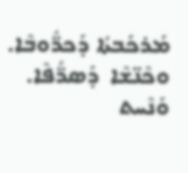ܡܰܪܟܰܒܬܳܐ ܕܰܟܪ̈ܽܘܒܶܐ. ܘܟܶܢ̈ܫܶܐ  ܕܰܣܪ̈ܳܦܶܐ. ܘܰܢܶܚܬ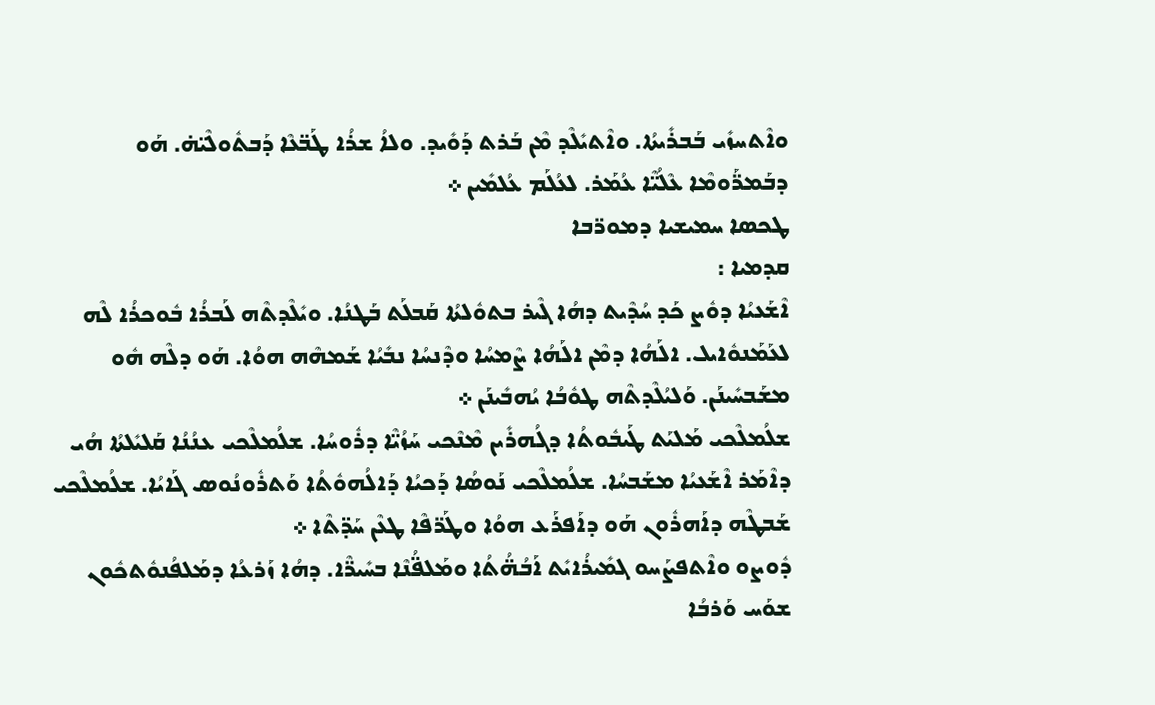ܘܐܶܬܚܙܺܝ ܒܰܒܪܺܝܬܳܐ. ܘܐܶܬܝܺܠܶܕ ܡܶܢ ܒܰܪܬ ܕܰܘܺܝܕ. ܘܠܐܳ ܫܪܳܐ ܛܰܒ̈ܥܶܐ ܕܰܒܬܽܘܠܶܝ̈ܗ̇. ܗܰܘ ܕܒܰܡܪ̈ܰܘܡܶܐ ܥܶܠܳܝ̈ܶܐ ܥܳܡܰܪ. ܠܥܳܠܰܡ ܥܳܠܡܺܝܢ ܀
ܛܟܣܐ ܚܡܝܫܝܐ ܕܡܘܪ̈ܒܐ
ܩܕܡܝܐ :
ܐܶܫܰܥܝܳܐ ܕܘܽܨ ܟܰܕ ܚܳܕܶܝܬ ܕܗܳܐ ܓܶܝܪ ܒܬܘܽܠܬܳܐ ܩܰܒܠܰܬ ܒܰܛܢܳܐ. ܘܝܺܠܶܕܬܶܗ ܠܰܒܪܳܐ ܒܽܘܟܪܳܐ ܠܶܗ ܠܥܰܡܰܢܘܽܐܝܠ. ܐܠܰܗܳܐ ܕܡܶܢ ܐܠܰܗܳܐ ܨܶܡܚܳܐ ܘܕܶܢܚܳܐ ܢܒܺܝܳܐ ܫܰܡܗܶܗ ܗܘܳܐ. ܗܰܘ ܕܠܶܗ ܗܽܘ ܡܫܰܒܚܺܝܢܰܢ. ܘܰܠܝܳܠܶܕܬܶܗ ܛܘܽܒܳܐ ܝܳܗܒܺܝܢܰܢ ܀
ܫܠܳܡܠܶܟܝ ܡܰܠܝܰܬ ܛܰܝܒܽܘܬܳܐ ܕܓܳܗܪܺܝܢ ܡܶܢܶܟܝ ܚܰܙܳܝ̈ܶܐ ܕܪܽܘܚܳܐ. ܫܠܳܡܠܶܟܝ ܥܢܳܢܳܐ ܩܰܠܝܺܠܬܳܐ ܗܳܝ ܕܐܶܡܰܪ ܐܶܫܰܥܝܳܐ ܡܫܰܒܚܳܐ. ܫܠܳܡܠܶܟܝ ܢܰܘܣܳܐ ܕܰܟܝܳܐ ܕܰܐܠܳܗܘܽܬܳܐ ܘܰܬܪܽܘܢܳܘܣ ܓܰܐܝܳܐ. ܫܠܳܡܠܶܟܝ ܫܰܒܛܶܗ ܕܐܰܗܪܽܘܢ ܗܰܘ ܕܐܰܦܪܰܥ ܗܘܳܐ ܘܛܰܪ̈ܦܶܐ ܛܥܶܢ ܚܰܕ̈ܬܶܐ ܀
ܕܽܘܨܘ ܘܐܶܬܦܨܰܚܘ ܓܡܺܝܪܳܐܝܺܬ ܐܰܒܳܗ̈ܳܬܳܐ ܘܡܰܠܦ̈ܳܢܶܐ ܒܚܺܝܪ̈ܶܐ. ܕܗܳܐ ܙܰܪܥܳܐ ܕܡܰܠܦܳܢܘܽܬܟܽܘܢ ܫܘܰܚ ܘܰܪܒܳܐ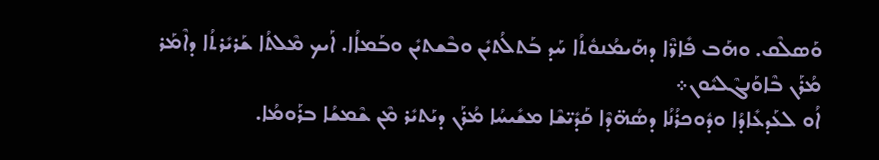ܘܰܣܠܶܩ. ܘܗܰܒ ܦܺܐܪ̈ܶܐ ܕܗܰܝܡܳܢܘܽܬܳܐ ܚܰܕ ܒܰܬܠܳܬܝܺܢ ܘܒܶܫܬܝܺܢ ܘܒܰܡܐܳܐ. ܐܰܝܟ ܡܶܠܬܳܐ ܫܰܪܝܺܪܬܳܐ ܕܐܶܡܰܪ ܡܳܪܰܢ ܒܶܐܘܰܢܓܶܠܝܽܘܢ܀
ܐܳܘ ܠܥܰܕܥܺܐܕܳܐ ܘܕܽܘܟܪܳܢܳܐ ܕܣܳܗ̈ܕܶܐ ܩܰܕܺܝ̈ܫܶܐ ܡܫܺܝܚܳܐ ܡܳܪܰܢ ܕܝܰܬܝܺܪ ܡܶܢ ܫܶܡܫܳܐ ܒܪܰܘܡܳܐ.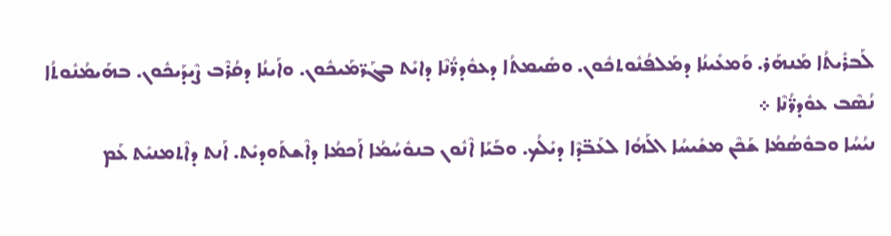ܠܰܒܪܺܝܬܳܐ ܡܰܢܗܰܪ. ܘܰܡܥܺܝܢܳܐ ܕܡܰܠܦܳܢܽܘܬܟܽܘܢ. ܘܣܺܝܡܬܳܐ ܕܥܘܽܕܪ̈ܳܢܶܐ ܕܐܝܺܬ ܒܓܰܪ̈ܡܰܝܟܽܘܢ. ܘܐܰܝܢܳܐ ܕܩܳܪܶܒ ܨܶܝܕܰܝܟܽܘܢ. ܒܗܰܝܡܳܢܽܘܬܳܐ ܢܳܣܶܒ ܥܘܽܕܪ̈ܳܢܶܐ ܀
ܢܝܳܚܳܐ ܘܒܘܽܣܳܡܳܐ ܫܰܟܶܢ ܡܫܺܝܚܳܐ ܐܠܰܗܳܐ ܠܥܰܒ̈ܕܶܐ ܕܝܺܠܳܟ. ܘܒܰܝܰܐ ܐܶܢܽܘܢ ܒܢܘܽܚܳܡܳܐ ܐܰܟܡܳܐ ܕܐܶܫܬܰܘܕܝܺܬ. ܐܰܢܬ ܕܐܶܬܡܢܝܺܬ ܥܰܡ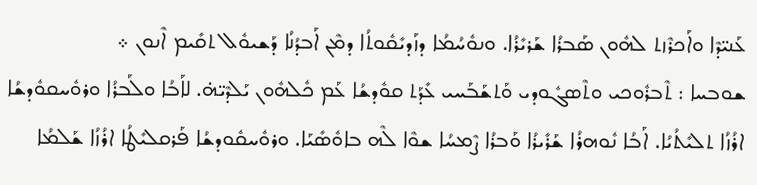ܥܰܢܝ̈ܕܶܐ ܘܐܰܟܪܶܙܬ ܠܗܽܘܢ ܣܰܒܪܳܐ ܫܰܪܝܺܪܳܐ. ܘܢܘܽܚܳܡܳܐ ܕܙܰܕܝܺܩܽܘܬܳܐ ܕܡܶܢ ܐܰܒܕܳܢܳܐ ܕܰܫܝܘܽܠ ܬܩܺܝܡ ܐܶܢܘܢ ܀
ܫܘܒܚܐ : ܬܶܒܪܽܘܟܝ ܘܬܶܣܓܽܘܕܝ ܘܰܬܫܰܒܰܚܝ ܥܺܕܰܬ ܩܘܽܕܫܳܐ ܥܰܡ ܟܽܠܗܽܘܢ ܝܰܠܕܶܝ̈ܗ̇. ܠܐܰܒܳܐ ܘܠܰܒܪܳܐ ܘܪܘܽܚܩܘܽܕܫܳܐ ܐܪܳܙܳܐ ܬܠܝܺܬܳܝܳܐ. ܐܰܒܳܐ ܢܽܘܗܪܳܐ ܫܰܪܺܝܪܳܐ ܘܰܒܪܳܐ ܨܶܡܚܳܐ ܫܘܶܐ ܠܶܗ ܒܐܘܽܣܺܝܰܐ. ܘܪܘܽܚܩܽܘܕܫܳܐ ܦܰܪܩܠܝܺܛܳܐ ܐܪܳܙܳܐ ܫܰܠܡܳܐ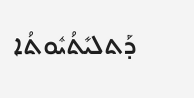ܕܰܬܠܝܺܬܳܝܽܘܬܳܐ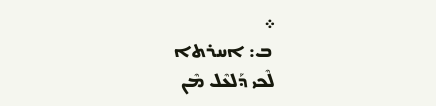܀
 ܒ: ܐܚܪܬܐ
ܠܶܟܝ ܕܰܠܥܶܠ ܡܶܢ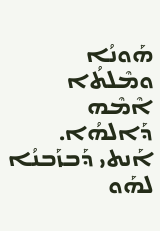ܗܰܘܢܳܐ ܘܡܶܠܬܳܐ ܐܶܡܶܗ ܕܰܐܠܗܳܐ. ܐܰܢܬܝ ܕܰܒܙܰܒܢܳܐ ܠܗܰܘ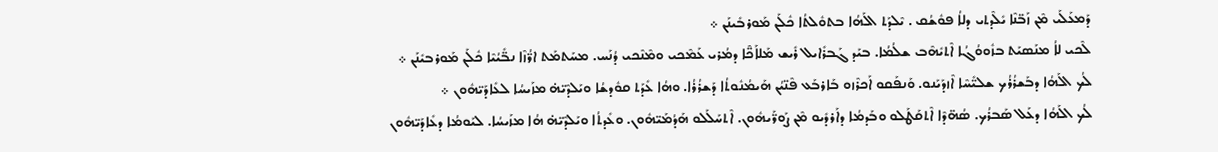ܕܰܡܥܰܠܰܝ ܡܶܢ ܙܰܒ̈ܢܶܐ ܝܺܠܶܕܬܝ ܕܠܐܳ ܦܘܽܫܳܩ . ܝܶܠܕܰܬ ܐܠܰܗܳܐ ܒܬܘܽܠܬܳܐ ܟܽܠܰܢ ܡܰܘܪܒܺܝܢܰܢ ܀
ܠܶܟܝ ܠܐܳ ܡܢܰܣܝܰܬ ܒܙܽܘܘܳܓܳܐ ܐܶܬܝܺܗܶܒ ܫܠܳܡܳܐ. ܒܝܰܕ ܓܰܒܪܺܐܝܠ ܪܺܝܫ ܡܰܠܐܰܟ̈ܶܐ ܕܡܳܪܝ ܥܰܡܶܟܝ ܘܡܶܢܶܟܝ ܕܳܢܰܚ. ܡܚܰܬܡܰܬ ܐܪ̈ܳܙܶܐ ܢܒ̈ܺܝܳܝܶܐ ܟܽܠܰܢ ܡܰܘܪܒܝܺܢܰܢ ܀
ܠܳܟ ܐܠܰܗܳܐ ܕܒܰܫܪܳܪܳܟ ܫܠܝ̈ܺܚܶܐ ܐܶܙܕܰܝܰܢܘ. ܘܰܢܦܰܩܘ ܐܰܟܪܶܙܘ ܒܰܐܪܒܰܥ ܦܶܢ̈ܝܳܢ ܗܰܝܡܳܢܽܘܬܳܐ ܕܰܫܪܳܪܳܐ. ܘܗܳܐ ܥܺܕܰܬ ܩܘܽܕܫܳܐ ܘܝܰܠܕܶܝ̈ܗ̇ ܡܙܰܝܚܳܐ ܠܥܺܐܕܰܝ̈ܗܽܘܢ ܀
ܠܳܟ ܐܠܰܗܳܐ ܕܥܰܠ ܣܰܒܪܳܟ. ܣܳܗ̈ܕܶܐ ܐܶܬܩܰܛܰܠܘ ܘܒܰܕܡܳܐ ܕܐܰܪܕܺܝܘ ܡܶܢ ܨܰܘܪ̈ܰܝܗܽܘܢ. ܐܶܬܚܰܠܰܠܘ ܗܰܕܳܡܰܝ̈ܗܽܘܢ. ܘܥܺܕܬܳܐ ܘܝܰܠܕܶܝ̈ܗ̇ ܗܳܐ ܡܙܰܝܚܳܐ. ܠܝܰܘܡܳܐ ܕܥܺܐܕܰܝ̈ܗܽܘܢ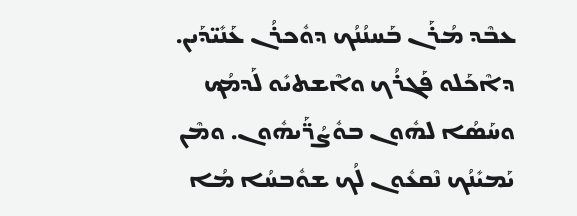ܥܒܶܕ ܡܳܪܰܢ ܒܰܚܢܳܢܳܟ ܕܘܽܟܪܳܢ ܥܰܢܺܝ̈ܕܰܝܢ. ܕܐܶܟܰܠܘ ܦܰܓܪܳܟ ܘܐܶܫܬܝܺܘ ܠܰܕܡܳܟ ܘܚܰܣܳܐ ܠܗܽܘܢ ܒܘܽܨܳܪ̈ܰܝܗܽܘܢ. ܘܡܶܢ ܝܰܡܝܺܢܳܟ ܢܶܩܥܽܘܢ ܠܳܟ ܫܘܽܒܚܳܐ ܡܳܐ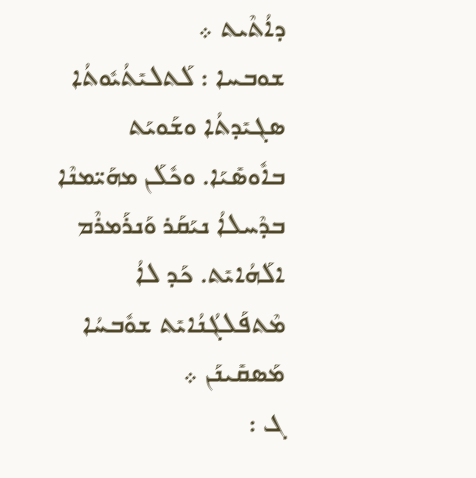ܕܐܳܬܶܝܬ ܀
ܫܘܒܚܐ : ܠܰܬܠܝܺܬܳܝܽܘܬܳܐ ܣܓܝܺܕܬܳܐ ܘܫܰܘܝܰܬ ܒܐܽܘܣܺܝܰܐ. ܘܟܽܠܰܢ ܡܗܰܝ̈ܡܢܶܐ ܒܕܶܚܠܐܳ ܢܝܰܩܰܪ ܘܰܢܪܰܡܪܶܡ ܐܠܰܗܳܐܝܺܬ. ܟܰܕ ܠܐܳ ܡܶܬܦܰܠܓܳܢܳܐܝܺܬ ܫܘܽܒܚܳܐ ܡܰܣܩܺܝܢܰܢ ܀
ܓ :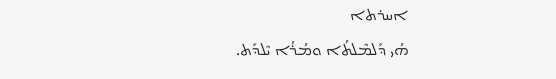ܐܚܪܬܐ
ܗܳܝ ܕܰܠܡܶܠܬܳܐ ܘܡܳܪܳܐ ܝܶܠܕܰܬ.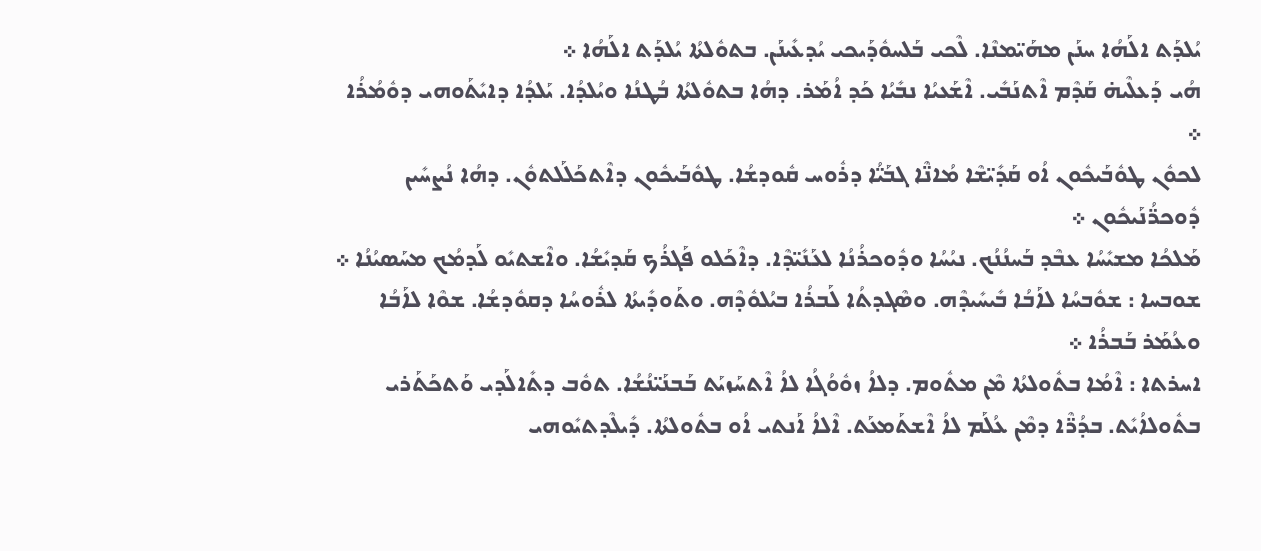ܝܳܠܕܰܬ ܐܠܰܗܳܐ ܚܢܰܢ ܡܗܰܝ̈ܡܢܶܐ. ܠܶܟܝ ܒܰܠܚܘܽܕܰܝܟܝ ܝܳܕܥܺܝܢܰܢ. ܒܬܘܽܠܬܳܐ ܝܳܠܕܰܬ ܐܠܰܗܳܐ ܀
ܗܳܝ ܕܰܥܠܶܝܗ̇ ܩܰܕܶܡ ܐܶܬܢܰܒܺܝ. ܐܶܫܰܥܝܳܐ ܢܒܺܝܳܐ ܟܰܕ ܐܳܡܰܪ. ܕܗܳܐ ܒܬܘܽܠܬܳܐ ܒܳܛܢܳܐ ܘܝܳܠܕܳܐ. ܝܰܠܕܳܐ ܕܐܝܺܬܰܘܗܝ ܕܘܽܡܳܪܳܐ ܀
ܠܟܘܽܢ ܛܘܽܒܰܝܟܽܘܢ ܐܳܘ ܩܰܕܺܝ̈ܫܶܐ ܡܳܐܢ̈ܶܐ ܓܒܰܝ̈ܳܐ ܕܪܽܘܚ ܩܽܘܕܫܳܐ. ܛܘܽܒܰܝܟܽܘܢ ܕܐܶܬܟܰܠܰܠܬܘܽܢ. ܕܗܳܐ ܢܳܨܚܺܝܢ ܕܽܘܟܪ̈ܳܢܰܝܟܽܘܢ ܀
ܡܰܠܟܳܐ ܡܫܝܺܚܳܐ ܥܒܶܕ ܒܰܚܢܳܢܳܟ. ܢܝܳܚܳܐ ܘܕܽܘܟܪܳܢܳܐ ܠܥܰܢܺܝ̈ܕܶܐ. ܕܐܶܟܰܠܘ ܦܰܓܪܳܟ ܩܰܕܝܺܫܳܐ. ܘܐܶܫܬܝܺܘ ܠܰܕܡܳܟ ܡܚܰܣܝܳܢܳܐ ܀
ܫܘܒܚܐ : ܫܘܽܒܚܳܐ ܠܐܰܒܳܐ ܒܺܝܚܺܝܕܶܗ. ܘܣܶܓܕܬܳܐ ܠܰܒܪܳܐ ܒܝܳܠܘܽܕܶܗ. ܘܬܰܘܕܺܝܬܳܐ ܠܪܽܘܚܳܐ ܕܩܘܽܕܫܳܐ. ܫܘܶܐ ܠܐܰܒܳܐ ܘܥܳܡܰܪ ܒܰܒܪܳܐ ܀
ܐܚܪܬܐ : ܐܶܡܳܐ ܒܬܽܘܠܬܳܐ ܡܶܢ ܡܬܽܘܡ. ܕܠܐܳ ܙܘܽܘܳܓܳܐ ܠܐܳ ܐܶܬܚܰܙܝܰܬ ܒܰܒܢܰܝ̈ܢܳܫܳܐ. ܬܘܽܒ ܕܬܺܐܠܰܕܝ ܘܰܬܟܰܬܰܪܝ ܒܬܽܘܠܐܳܝܺܬ. ܒܕܳܪ̈ܶܐ ܕܡܶܢ ܥܳܠܰܡ ܠܐܳ ܐܶܫܬܰܡܥܰܬ. ܐܶܠܐܳ ܐܰܢܬܝ ܐܳܘ ܒܬܽܘܠܬܳܐ. ܕܺܝܠܶܕܬܝܺܘܗܝ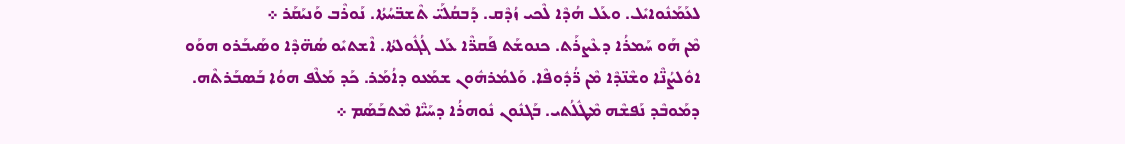ܠܥܰܡܰܢܽܘܐܝܺܠ. ܘܥܰܠ ܗܳܕܶܐ ܠܶܟܝ ܙܳܕܶܩ. ܕܰܒܩܳܠܰܝ̈ ܬܶܫܒ̈ܚܳܬܳܐ. ܢܰܘܪܶܒ ܘܰܢܝܰܩܰܪ ܀
ܡܶܢ ܗܰܘ ܚܰܡܪܳܐ ܕܥܶܨܪܰܬ. ܟܢܘܫܰܬ ܦܰܩܪ̈ܶܐ ܥܰܠ ܓܳܓܽܘܠܬܳܐ. ܐܶܫܬܝܺܘ ܣܳܗ̈ܕܶܐ ܘܣܰܝܒܰܪܘ ܗܘܰܘ ܐܘܽܠܨܳܢ̈ܶܐ ܘܫܶܢ̈ܕܶܐ ܡܶܢ ܪ̈ܳܕܽܘܦܶܐ. ܘܰܠܡܳܪܗܽܘܢ ܫܡܰܥܘ ܕܐܳܡܰܪ. ܟܰܕ ܡܰܠܶܦ ܗܘܳܐ ܒܰܣܒܰܪܬܶܗ. ܕܡܰܘܒܶܕ ܢܰܦܫܶܗ ܡܶܛܽܠܳܬܝ. ܒܰܓܢܽܘܢ ܢܽܘܗܪܳܐ ܕܚܰܝ̈ܶܐ ܡܶܬܒܰܣܰܡ ܀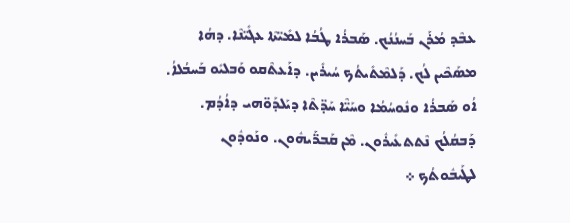ܥܒܶܕ ܡܳܪܰܢ ܒܰܚܢܳܢܳܟ. ܣܰܒܪܳܐ ܛܳܒܳܐ ܠܡܺܝ̈ܬܶܐ ܥܓܺܝ̈ܢܶܐ. ܕܗܳܐ ܡܣܰܟܶܝܢ ܠܳܟ. ܕܰܠܡܶܬܺܝܬܳܟ ܚܳܝܪܺܝܢ. ܕܐܰܥܬܶܩܘ ܘܰܒܠܝܺܘ ܒܰܚܒܳܠܐܳ. ܐܳܘ ܣܰܒܪܳܐ ܘܢܽܘܚܳܡܳܐ ܘܚܰܝ̈ܶܐ ܚܰܕ̈ܬܶܐ ܕܝܰܠܕܰܘ̈ܗܝ ܕܐܳܕܳܡ. ܕܰܒܩܳܠܳܟ ܢܶܬܬܥܺܝܪܽܘܢ. ܡܶܢ ܩܰܒܪ̈ܰܝܗܽܘܢ. ܘܢܰܘܕܽܘܢ ܠܛܰܝܒܽܘܬܳܟ ܀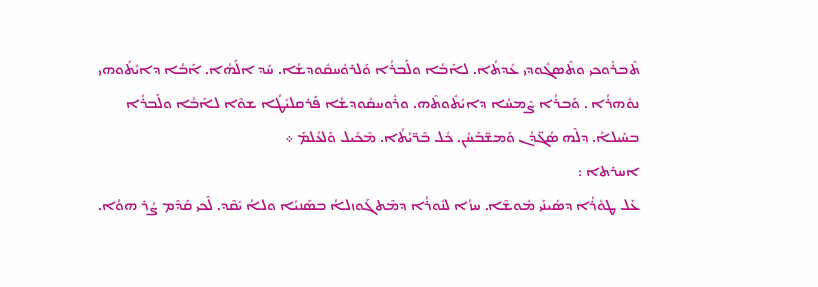ܬܶܒܪܽܘܟܝ ܘܬܶܣܓܽܘܕܝ ܥܺܕܬܳܐ. ܠܐܰܒܳܐ ܘܠܰܒܪܳܐ ܘܰܠܪܘܽܚܩܽܘܕܫܳܐ. ܚܰܕ ܐܠܰܗܳܐ. ܐܰܒܳܐ ܕܐܝܺܬܰܘܗܝ ܢܘܽܗܪܳܐ . ܘܰܒܪܳܐ ܨܶܡܚܳܐ ܕܐܝܺܬܽܘܬܶܗ. ܘܪܽܘܚܩܽܘܕܫܳܐ ܦܰܪܩܠܝܺܛܳܐ ܫܘܶܐ ܠܐܰܒܳܐ ܘܠܰܒܪܳܐ ܒܚܰܝܠܐܳ. ܕܠܶܗ ܣܳܓ̈ܕܳܢ ܘܰܡܫ̈ܒܰܚܳܢ. ܟܽܠ ܒܶܪ̈ܝܳܬܳܐ. ܡܶܟܺܝܠ ܘܰܠܥܳܠܡܰ ܀
ܐܚܪܬܐ :
ܥܰܠ ܛܘܽܪܳܐ ܕܣܺܝܢܰܝ ܡܽܘܫܶܐ. ܚܙܳܐ ܠܢܽܘܪܳܐ ܕܡܶܬܓܰܘܙܠܐܳ ܒܣܰܢܝܳܐ ܘܠܐܳ ܝܺܩܶܕ. ܠܶܟܝ ܩܰܕܶܡ ܨܳܪ ܗܘܳܐ.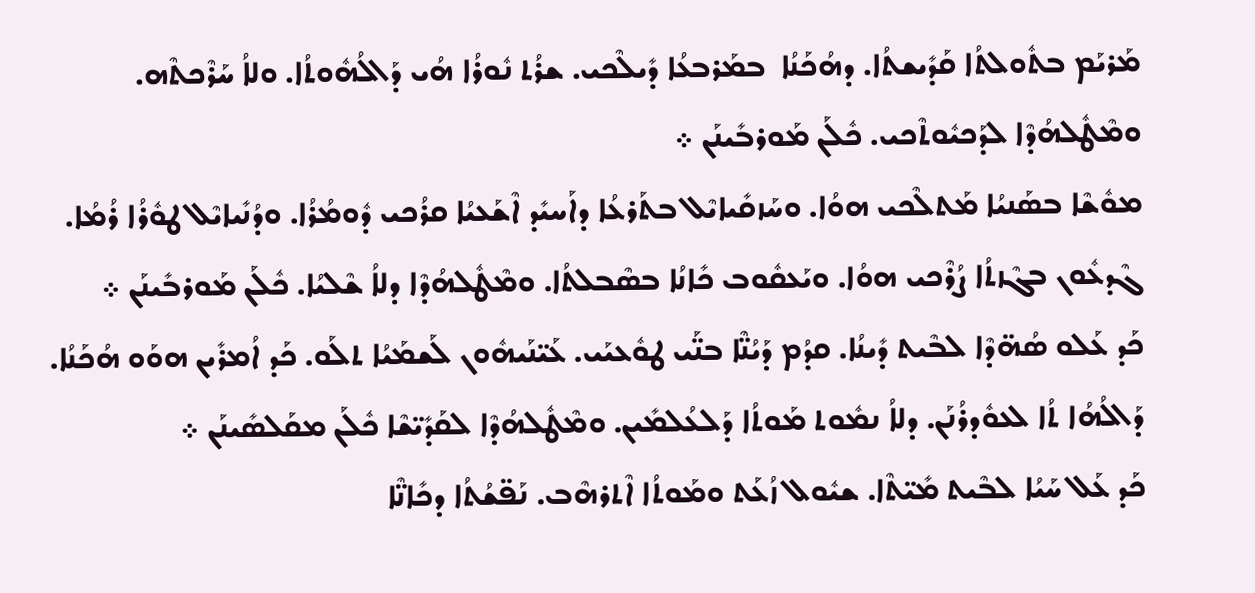ܡܰܪܝܰܡ ܒܬܽܘܠܬܳܐ ܩܰܕܺܝܫܬܳܐ. ܕܗܳܟܰܢܳܐ  ܒܡܰܪܒܥܳܐ ܕܺܝܠܶܟܝ. ܫܪܳܬ ܢܽܘܪܳܐ ܗܳܝ ܕܰܐܠܳܗܽܘܬܳܐ. ܘܠܐܳ ܚܰܪܶܟܬܶܗ. ܘܡܶܛܽܠܗܳܕܶܐ ܠܕܰܟܝܽܘܬܶܟܝ. ܟܽܠܰܢ ܡܰܘܪܒܺܝܢܰܢ ܀
ܡܘܽܫܶܐ ܒܣܰܢܝܳܐ ܡܰܬܠܶܟܝ ܗܘܳܐ. ܘܚܰܙܩܺܝܐܝܶܠ ܒܬܰܪܥܳܐ ܕܐܰܚܝܺܕ ܐܶܫܰܥܝܳܐ ܩܪܳܟܝ ܕܽܘܡܳܪܳܐ. ܘܕܳܢܺܝܐܝܶܠ ܛܘܽܪܳܐ ܪܳܡܳܐ. ܓܶܕܥܽܘܢ ܒܓܶܙܬܳܐ ܨܳܪܶܟܝ ܗܘܳܐ. ܘܝܰܥܩܽܘܒ ܟܺܐܢܳܐ ܒܣܶܒܠܬܳܐ. ܘܡܶܛܽܠܗܳܕܶܐ ܕܠܐܳ ܫܶܠܝܳܐ. ܟܽܠܰܢ ܡܰܘܪܒܺܝܢܰܢ ܀
ܟܰܕ ܥܰܠܘ ܣܳܗ̈ܕܶܐ ܠܒܶܝܬ ܕܺܝܢܳܐ. ܩܕܳܡ ܕܰܝܳܢ̈ܶܐ ܒܢ̈ܰܝ ܛܘܽܥܝܰܝ. ܥܰܝ̈ܢܰܝܗܽܘܢ ܠܰܫܡܰܝܳܐ ܬܠܰܘ. ܟܰܕ ܐܳܡܪܺܝܢ ܗܘܰܘ ܗܳܟܰܢܳܐ. ܕܰܐܠܳܗܳܐ ܬܳܐ ܠܥܘܽܕܪܳܢܰܢ. ܕܠܐܳ ܢܡܽܘܬ ܡܰܘܬܳܐ ܕܰܠܥܳܠܡܺܝܢ. ܘܡܶܛܽܠܗܳܕܶܐ ܠܩܰܕܺܝ̈ܫܶܐ ܟܽܠܰܢ ܡܩܰܠܣܺܝܢܰܢ ܀
ܟܰܕ ܥܰܠ ܚܰܝܳܐ ܠܒܶܝܬ ܡܺܝ̈ܬܶܐ. ܫܝܽܘܠ ܙܳܥܰܬ ܘܡܰܘܬܳܐ ܐܶܬܪܗܶܒ. ܢܰܦ̈ܫܳܬܳܐ ܕܟܺܐܢ̈ܶܐ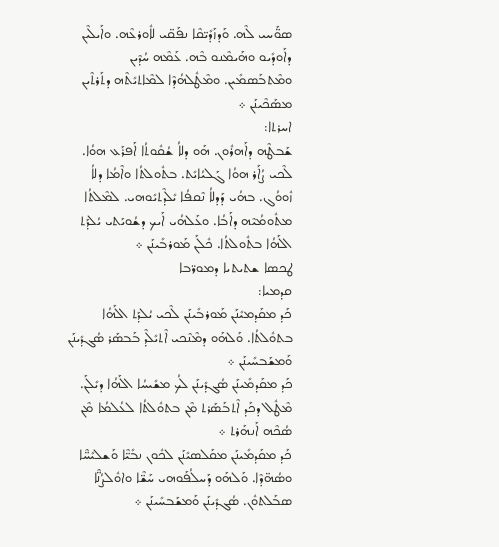ܣܘ̈ܰܚܝ ܠܶܗ. ܘܰܕܙܰܕܺܝ̈ܩܶܐ ܢܦܰܩ̈ܝ ܠܐܽܘܪܥܶܗ. ܘܐܰܝܠܶܝܢ ܕܐܰܘܕܺܝܘ ܘܗܰܝܡܶܢܘ ܒܶܗ. ܥܰܡܶܗ ܚܳܕܶܝܢ ܘܡܶܬܒܰܣܡܺܝܢ. ܘܡܶܛܽܠܗܳܕܶܐ ܠܡܶܐܬܝܺܬܶܗ ܕܬܰܪܬܶܝܢ ܡܣܰܟܶܝܢܰܢ ܀
ܐܚܪܬܐ:
ܫܰܒܛܶܗ ܕܐܰܗܪܽܘܢ. ܗܰܘ ܕܠܐܳ ܫܳܩܽܘܬܳܐ ܐܰܦܪܰܥ ܗܘܳܐ. ܠܶܟܝ ܨܳܐܰܪ ܗܘܳܐ ܓܰܠܝܳܐܝܺܬ. ܒܬܽܘܠܬܳܐ ܘܐܶܡܳܐ ܕܠܐܳ ܙܽܘܘܳܓ. ܒܗܳܝ ܕܰܕܠܐܳ ܢܶܩܦܳܐ ܝܺܠܶܕܬܝܺܘܗܝ. ܠܡܶܠܬܳܐ ܡܬܽܘܡܳܝܶܗ ܕܐܰܒܳܐ. ܘܥܰܠܗܳܝ ܐܰܝܟ ܕܫܳܘܝܰܬܝ ܝܳܠܕܰܬ ܐܠܰܗܳܐ ܒܬܽܘܠܬܳܐ. ܟܽܠܰܢ ܡܰܘܪܒܺܝܢܰܢ ܀
ܛܟܣܐ ܫܬܝܬܝܐ ܕܡܘܪ̈ܒܐ
ܩܕܡܝܐ:
ܟܰܕ ܡܩܰܕܡܝܺܢܰܢ ܡܰܘܪܒܺܝܢܰܢ ܠܶܟܝ ܝܳܠܕܰܬ ܐܠܰܗܳܐ ܒܬܘܽܠܬܳܐ. ܘܰܠܗܰܘ ܕܡܶܢܶܟܝ ܐܶܬܝܺܠܶܕ ܒܰܒܣܰܪ ܣܳܓܕܺܝܢܰܢ ܘܰܡܫܰܒܚܺܝܢܰܢ ܀
ܟܰܕ ܡܩܰܕܡܺܝܢܰܢ ܣܳܓܕܺܝܢܰܢ ܠܳܟ ܡܫܺܝܚܳܐ ܐܠܰܗܳܐ ܕܝܺܠܰܢ. ܡܶܛܽܠ ܕܟܰܕ ܐܶܬܒܰܣܰܪܬ ܡܶܢ ܒܬܘܽܠܬܳܐ ܠܥܳܠܡܳܐ ܡܶܢ ܣܳܟܶܗ ܐܰܢܗܰܪܬ ܀
ܟܰܕ ܡܩܰܕܡܺܝܢܰܢ ܡܩܰܠܣܝܺܢܰܢ ܠܟܽܘܢ ܢܒܺܝ̈ܶܐ ܘܰܫܠܝܺܚ̈ܶܐ ܘܣܳܗ̈ܕܶܐ. ܘܰܠܗܰܘ ܕܰܚܠܳܦܰܘܗܝ ܚܰܫ̈ܶܐ ܘܐܘܽܠܨܳܢ̈ܶܐ ܣܒܰܠܬܘܽܢ. ܣܳܓܕܺܝܢܰܢ ܘܰܡܫܰܒܚܺܝܢܰܢ ܀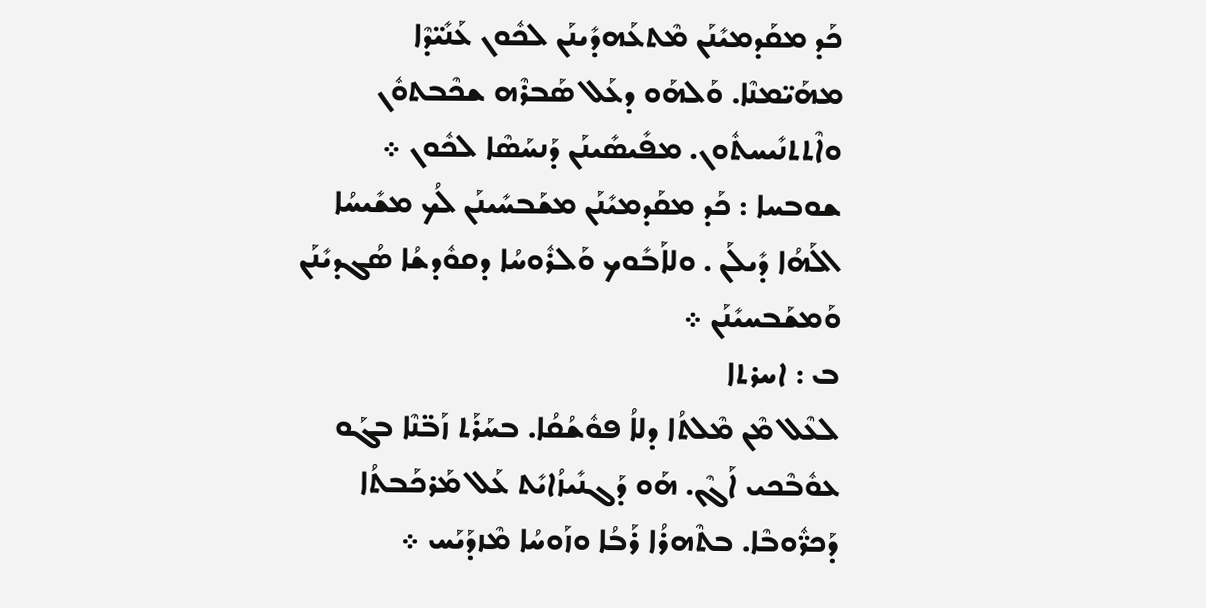ܟܰܕ ܡܩܰܕܡܝܺܢܰܢ ܡܶܬܥܰܗܕܺܝܢܰܢ ܠܟܽܘܢ ܥܰܢܺܝ̈ܕܶܐ ܡܗܰܝ̈ܡܢܶܐ. ܘܰܠܗܰܘ ܕܥܰܠ ܣܰܒܪܶܗ ܫܟܶܒܬܘܽܢ ܘܐܶܬܬܢܺܝܚܬܽܘܢ. ܡܦܺܝܣܺܝܢܰܢ ܕܰܢܚܰܣܶܐ ܠܟܽܘܢ ܀
ܫܘܒܚܐ : ܟܰܕ ܡܩܰܕܡܝܺܢܰܢ ܡܫܰܒܚܺܝܢܰܢ ܠܳܟ ܡܫܺܝܚܳܐ ܐܠܰܗܳܐ ܕܺܝܠܰܢ . ܘܠܐܰܒܺܘܟ ܘܰܠܪܽܘܚܳܐ ܕܩܘܽܕܫܳܐ ܣܳܓܕܝܺܢܰܢ ܘܰܡܫܰܒܚܝܺܢܰܢ ܀
ܒ : ܐܚܪܬܐ
ܠܥܶܠ ܡܶܢ ܡܶܠܬܳܐ ܕܠܐܳ ܦܘܽܫܳܩܳܐ. ܒܚܰܪܰܬ ܙܰܒ̈ܢܶܐ ܒܓܰܘ ܥܘܽܒܶܟܝ ܐܰܓܶܢ. ܗܰܘ ܕܰܓܢܺܝܙܳܐܝܺܬ ܥܰܠ ܡܰܪܟܰܒܬܳܐ ܕܰܟܪ̈ܽܘܒܶܐ. ܒܬܶܗܪܳܐ ܪܰܒܳܐ ܘܙܰܘܚܳܐ ܡܶܙܕܰܝܰܚ ܀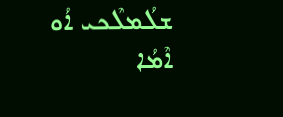ܫܠܳܡܠܶܟܝ ܐܳܘ ܐܶܡܳܐ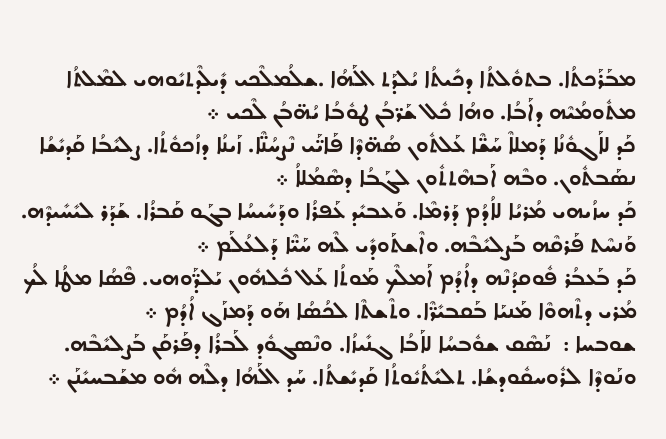ܡܒܰܪܰܟܬܳܐ. ܒܬܘܽܠܬܳܐ ܕܟܺܝܬܳܐ ܝܳܠܕܰܬ ܐܠܰܗܳܐ .ܫܠܳܡܠܶܟܝ ܕܺܝܠܶܕܬܝܺܘܗܝ ܠܡܶܠܬܳܐ ܡܬܽܘܡܳܝܶܗ ܕܐܰܒܳܐ. ܘܗܳܐ ܟܽܠ ܫܰܪ̈ܒܳܢ ܛܘܽܒܳܐ ܝܳܗ̈ܒܳܢ ܠܶܟܝ ܀
ܟܰܕ ܠܐܰܓܘܽܢܳܐ ܕܰܡܠܐܶ ܚܰܫ̈ܶܐ ܥܰܠܬܽܘܢ ܣܳܗ̈ܕܶܐ ܦܰܐܝ̈ܰܝ ܢܶܨܚܳܢ̈ܶܐ. ܙܰܝܢܳܐ ܕܙܳܟܘܽܬܳܐ. ܨܠܝܺܒܳܐ ܩܰܕܝܺܫܳܐ ܢܣܰܒܬܽܘܢ. ܘܒܶܗ ܐܰܒܗܶܬܬܽܘܢ ܠܓܰܒܳܐ ܕܣܶܡܳܠܐܳ ܀
ܟܰܕ ܚܙܳܝܗܝ ܡܳܪܝܳܐ ܠܐܳܕܳܡ ܕܰܪܡܶܐ. ܘܰܥܒܝܺܕ ܥܰܦܪܳܐ ܘܕܰܚܺܝܚܳܐ ܒܓܰܘ ܩܰܒܪܳܐ. ܫܰܕܰܪ ܠܝܺܚܺܝܕܶܗ. ܘܰܢܚܶܬ ܦܰܪܩܶܗ ܒܰܨܠܝܺܒܶܗ. ܘܐܶܫܬܰܘܕܺܝ ܠܶܗ ܚܰܝ̈ܶܐ ܕܰܠܥܳܠܰܡ ܀
ܟܰܕ ܒܰܥܒܳܪ ܦܽܘܩܕܳܢܶܗ ܕܐܳܕܳܡ ܐܰܡܠܶܟ ܡܰܘܬܳܐ ܥܰܠ ܟܽܠܗܽܘܢ ܝܰܠܕ̈ܰܘܗܝ. ܦܶܣܳܐ ܡܛܳܐ ܠܳܟ ܡܳܪܝ ܕܬܶܗܘܶܐ ܡܰܢܝܰܐ ܒܰܩܒܝܺܪ̈ܶܐ. ܘܬܶܫܬܶܐ ܠܟܳܣܳܐ ܗܰܘ ܕܰܡܙܰܓ ܐܳܕܳܡ ܀
ܫܘܒܚܐ :  ܢܰܣܶܩ ܫܘܽܒܚܳܐ ܠܐܰܒܳܐ ܓܢܺܝܙܳܐ. ܘܢܶܣܓܘܽܕ ܠܰܒܪܳܐ ܕܦܰܪܩܰܢ ܒܰܨܠܝܺܒܶܗ. ܘܢܰܘܕܶܐ ܠܪܽܘܚܩܽܘܕܫܳܐ. ܬܠܝܺܬܳܝܽܘܬܳܐ ܩܰܕܝܺܫܬܳܐ. ܚܰܕ ܐܠܰܗܳܐ ܕܠܶܗ ܗܽܘ ܡܫܰܒܚܝܺܢܰܢ ܀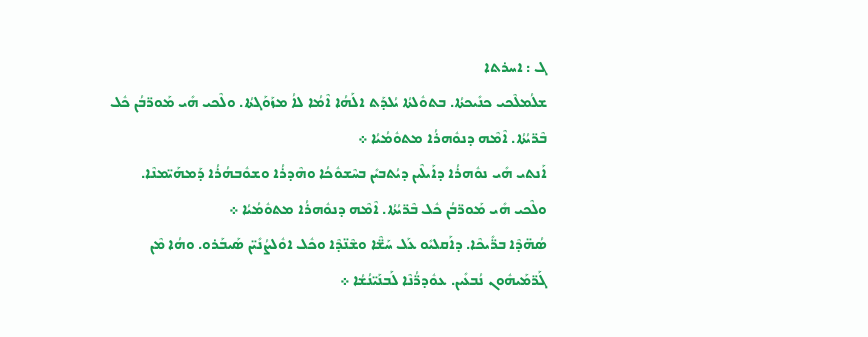ܓ : ܐܚܪܬܐ
ܫܠܳܡܠܶܟܝ ܟܢܺܝܟܬܳܐ. ܒܬܘܽܠܬܳܐ ܝܳܠܕܰܬ ܐܠܰܗܳܐ ܐܶܡܳܐ ܠܐܳ ܡܙܰܘܰܓܬܳܐ. ܘܠܶܟܝ ܗܺܝ ܡܰܘܪ̈ܒܳܢ ܟܽܠ ܒܶܪ̈ܝܳܬܳܐ. ܐܶܡܶܗ ܕܢܘܽܗܪܳܐ ܡܬܘܽܡܳܝܳܐ ܀
ܐܰܢܬܝ ܗܺܝ ܢܘܽܗܪܳܐ ܕܐܰܝܠܶܝܢ ܕܝܳܬܒܝܺܢ ܒܚܶܫܘܽܟܳܐ ܘܗܶܕܪܳܐ ܘܫܘܽܒܗܳܪܳܐ ܕܰܡܗܰܝ̈ܡܢܶܐ. ܘܠܶܟܝ ܗܺܝ ܡܰܘܪ̈ܒܳܢ ܟܽܠ ܒܶܪ̈ܝܳܬܳܐ. ܐܶܡܶܗ ܕܢܘܽܗܪܳܐ ܡܬܘܽܡܳܝܳܐ ܀
ܣܳܗ̈ܕܶܐ ܒܪ̈ܺܝܟܶܐ. ܕܐܰܩܠܝܺܘ ܥܰܠ ܚܰܫ̈ܶܐ ܘܫܶܢ̈ܕܶܐ ܘܟܽܠ ܐܘܽܠܨܳܢܺܝ̈ܢ ܣܰܝܒܰܪܘ. ܘܗܳܐ ܡܶܢ ܓܰܪ̈ܡܰܝܗܽܘܢ ܢܳܒܥܺܝܢ. ܥܘܽܕܪ̈ܳܢܶܐ ܠܰܒܢܰܝ̈ܢܳܫܳܐ ܀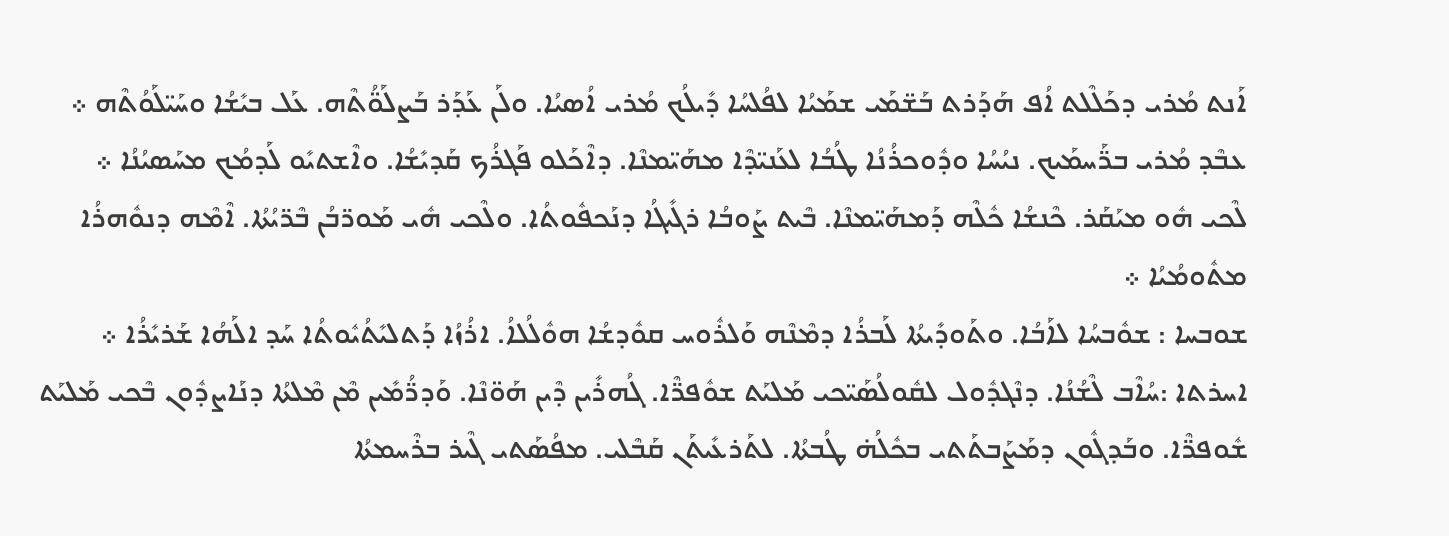ܐܰܢܬ ܡܳܪܝ ܕܟܰܠܶܠܬ ܐܳܦ ܗܰܕܰܪܬ ܒܰܫ̈ܡܰܝ ܫܡܰܝܳܐ ܠܦܳܠܚܳܐ ܕܺܝܠܳܟ ܡܳܪܝ ܐܳܣܝܳܐ. ܘܠܰܢ ܥܰܕܰܪ ܒܰܨܠܰܘ̈ܳܬܶܗ. ܥܰܠ ܒܝܺܫܳܐ ܘܚܰܝ̈ܠܰܘܳܬܶܗ ܀
ܥܒܶܕ ܡܳܪܝ ܒܪ̈ܰܚܡܰܝܟ. ܢܝܳܚܳܐ ܘܕܽܘܟܪܳܢܳܐ ܛܳܒܳܐ ܠܥܰܢܝ̈ܕܶܐ ܡܗܰܝ̈ܡܢܶܐ. ܕܐܶܟܰܠܘ ܦܰܓܪܳܟ ܩܰܕܝܺܫܳܐ. ܘܐܶܫܬܝܺܘ ܠܰܕܡܳܟ ܡܚܰܣܝܳܢܳܐ ܀
ܠܶܟܝ ܗܽܘ ܡܝܰܩܰܪ. ܟܶܢܫܳܐ ܟܽܠܶܗ ܕܰܡܗܰܝ̈ܡܢܶܐ. ܒܶܝܬ ܨܰܘܒܳܐ ܪܓܺܝܓܳܐ ܕܢܰܟܦܽܘܬܳܐ. ܘܠܶܟܝ ܗܽܝ ܡܰܘܪ̈ܒܳܢ ܒܶܪ̈ܝܳܬܳܐ. ܐܶܡܶܗ ܕܢܘܽܗܪܳܐ ܡܬܽܘܡܳܝܳܐ ܀
ܫܘܒܚܐ : ܫܘܽܒܚܳܐ ܠܐܰܒܳܐ. ܘܬܰܘܕܺܝܬܳܐ ܠܰܒܪܳܐ ܕܡܶܢܶܗ ܘܰܠܪܽܘܚ ܩܘܽܕܫܳܐ ܗܘܽܠܳܠܐܳ. ܐܪܳܙܳܐ ܕܰܬܠܝܺܬܳܝܽܘܬܳܐ ܚܰܕ ܐܠܰܗܳܐ ܫܰܪܝܺܪܳܐ ܀
ܐܚܪܬܐ :ܚܳܐܶܒ ܠܶܫܳܢܳܐ. ܕܢܶܓܕܽܘܠ ܠܩܽܘܠܳܣܰܝ̈ܟܝ ܡܰܠܝܰܬ ܫܘܽܦܪ̈ܶܐ. ܓܳܗܪܺܝܢ ܕܶܝܢ ܗܰܘ̈ܢܶܐ. ܘܰܕܪ̈ܳܡܺܝܢ ܡܶܢ ܡܶܠܬܳܐ ܕܢܰܐܨܕܽܘܢ ܒܶܟܝ ܡܰܠܝܰܬ ܫܽܘܦܪ̈ܶܐ. ܘܒܰܕܓܽܘܢ ܕܡܰܨܰܒܬܰܬܝ ܒܟܽܠܳܗ̇ ܛܳܒܬܳܐ. ܠܬܰܪܥܺܝܬܰܢ ܩܰܒܶܠܝ. ܡܦܳܣܰܬܝ ܓܶܝܪ ܒܪܶܚܡܬܳܐ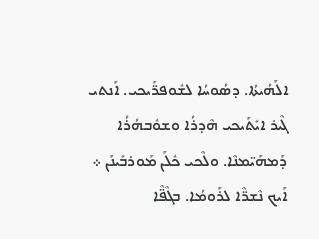ܐܠܰܗܳܝܬܳܐ. ܕܣܳܘܚܳܐ ܠܫܽܘܦܪ̈ܰܝܟܝ. ܐܰܢܬܝ ܓܶܝܪ ܐܝܺܬܰܝܟܝ ܗܶܕܪܳܐ ܘܫܘܽܒܗܳܪܳܐ ܕܰܡܗܰܝ̈ܡܢܶܐ. ܘܠܶܟܝ ܟܽܠܰܢ ܡܰܘܪܒܺܝܢܰܢ ܀
ܐܰܝܟ ܢܶܫܪ̈ܶܐ ܠܪܰܘܡܳܐ. ܒܓܶܦ̈ܶܐ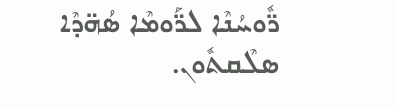ܪ̈ܽܘܚܳܢܶܐ ܠܪ̈ܰܘܡܶܐ ܣܳܗ̈ܕܶܐ ܣܠܶܩܬܽܘܢ.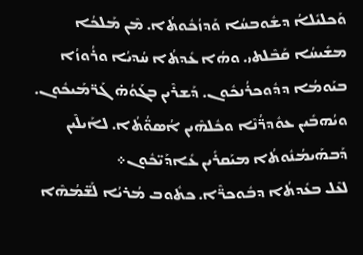ܘܰܟܠܝܺܠܐܳ ܕܫܽܘܒܚܳܐ ܘܰܕܙܳܟܽܘܬܳܐ. ܡܶܢ ܡܰܠܟܳܐ ܡܫܺܝܚܳܐ ܩܰܒܶܠܬܝ. ܘܗܳܐ ܥܺܕܬܳܐ ܚܳܕܝܳܐ ܘܪܳܘܙܳܐ ܒܝܰܘܡܳܐ ܕܕܽܘܟܪܳܢܟܽܘܢ. ܕܰܫܪܶܝܢ ܒܓܰܘܳܗ̇ ܓܰܪ̈ܡܰܝܟܽܘܢ. ܘܝܳܗܒܺܝܢ ܥܘܽܕܪ̈ܳܢܶܐ ܘܟܽܠܗܶܝܢ ܐܳܣܘ̈ܳܬܳܐ. ܠܐܰܝܠܶܝܢ ܕܰܒܗܰܝܡܳܢܽܘܬܳܐ ܡܝܰܩܪܺܝܢ ܥܺܐܕܰܝ̈ܟܽܘܢ܀
ܠܥܶܠ ܒܥܺܕܬܳܐ ܕܒܽܘܟܪ̈ܶܐ. ܟܬܽܘܒ ܡܳܪܝܳܐ ܠܰܫ̈ܡܳܗܶܐ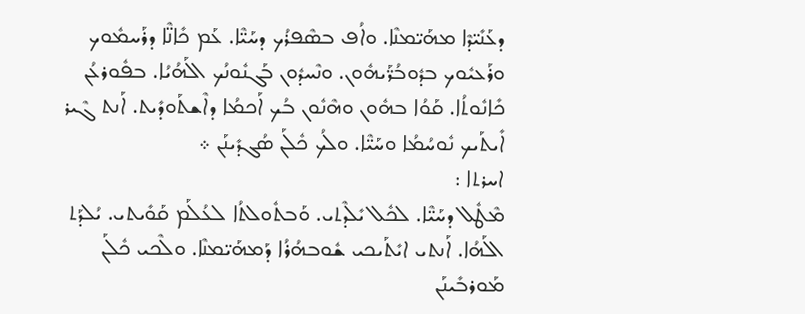ܕܥܰܢܺܝ̈ܕܶܐ ܡܗܰܝ̈ܡܢܶܐ. ܘܐܳܦ ܒܣܶܦܪܳܟ ܕܚܰܝ̈ܶܐ. ܥܰܡ ܟܺܐܢ̈ܶܐ ܕܪܰܚܡܽܘܟ ܘܪܰܥܝܽܘܟ ܒܕܽܘܒܳܪ̈ܰܝܗܽܘܢ. ܘܢܶܚܕܽܘܢ ܒܰܓܢܽܘܢܳܟ ܐܠܰܗܳܝܳܐ. ܒܦܽܘܪܥܳܢ ܟܺܐܢܽܘܬܳܐ. ܩܰܘܳܐ ܒܗܽܘܢ ܘܗܶܢܽܘܢ ܒܳܟ ܐܰܟܡܳܐ ܕܐܶܫܬܰܘܕܺܝܬ. ܐܰܢܬ ܓܶܝܪ ܐܺܝܬܰܝܟ ܢܽܘܚܳܡܳܐ ܘܚܰܝ̈ܶܐ. ܘܠܳܟ ܟܽܠܰܢ ܣܳܓܕܺܝܢܰܢ ܀
ܐܚܪܬܐ :
ܡܶܛܽܠ ܕܚܰܝ̈ܶܐ. ܠܟܽܠ ܝܺܠܶܕܬܝ. ܘܰܒܬܽܘܠܬܳܐ ܠܥܳܠܰܡ ܩܰܘܺܝܬܝ. ܝܳܠܕܰܬ ܐܠܰܗܳܐ. ܐܰܢܬܝ ܐܝܺܬܰܝܟܝ ܫܽܘܒܗܳܪܳܐ ܕܰܡܗܰܝ̈ܡܢܶܐ. ܘܠܶܟܝ ܟܽܠܰܢ ܡܰܘܪܒܺܝܢܰܢ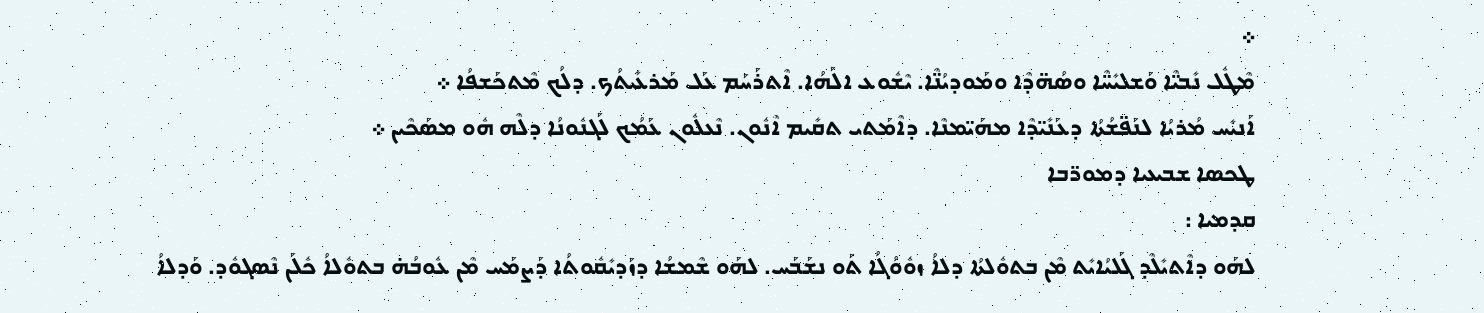܀
ܡܶܛܽܠ ܢܺܒܝ̈ܶܐ ܘܰܫܠܝܺܚ̈ܶܐ ܘܣܳܗ̈ܕܶܐ ܘܡܰܘܕܝܳܢ̈ܶܐ. ܝܶܫܽܘܥ ܐܠܰܗܳܐ. ܐܶܬܪܰܚܰܡ ܥܰܠ ܡܰܪܥܺܝܬܳܟ. ܕܠܳܟ ܡܶܬܟܰܫܦܳܐ ܀
ܐܰܢܝܺܚ ܡܳܪܝܳܐ ܠܢܰܦ̈ܫܳܬܳܐ ܕܥܰܢܺܝ̈ܕܶܐ ܡܗܰܝ̈ܡܢܶܐ. ܕܐܶܡܰܬܝ ܬܩܺܝܡ ܐܶܢܽܘܢ. ܢܶܥܠܽܘܢ ܥܰܡܳܟ ܠܰܓܢܽܘܢܳܐ ܕܠܶܗ ܗܽܘ ܡܣܰܟܶܝܢ ܀
ܛܟܣܐ ܫܒܝܥܝܐ ܕܡܘܪ̈ܒܐ
ܩܕܡܝܐ :
ܠܗܰܘ ܕܐܶܬܝܺܠܶܕ ܓܰܠܝܳܐܝܺܬ ܡܶܢ ܒܬܘܽܠܬܳܐ ܕܠܐܳ ܙܘܽܘܳܓܳܐ ܬܰܘ ܢܫܰܒܰܚ. ܠܗܰܘ ܫܶܡܫܳܐ ܕܙܰܕܝܺܩܽܘܬܳܐ ܕܰܨܡܰܚ ܡܶܢ ܥܽܘܒܳܗ̇ ܒܬܘܽܠܐܳ ܟܽܠܰܢ ܢܶܣܓܘܽܕ. ܘܰܕܠܐܳ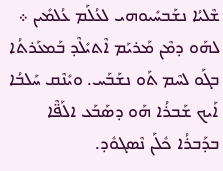ܫܶܠܝܳܐ ܢܫܰܒܚܺܝܘܗܝ ܠܥܳܠܰܡ ܥܳܠܡܺܝܢ ܀
ܠܗܰܘ ܕܡܶܢ ܡܰܪܝܰܡ ܐܶܬܝܺܠܶܕ ܒܰܡܥܰܪܬܳܐ ܒܓܰܘ ܠܚܶܡ ܬܰܘ ܢܫܰܒܰܚ. ܘܝܺܢܶܩ ܚܰܠܒܳܐ ܐܰܝܟ ܫܰܒܪܳܐ ܗܰܘ ܕܣܰܒܰܥ ܐܠܰܦ̈ܶܐ ܒܕܰܒܪܳܐ ܟܽܠܰܢ ܢܶܣܓܘܽܕ.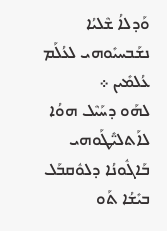ܘܰܕܠܐܳ ܫܶܠܝܳܐ ܢܫܰܒܚܝܺܘܗܝ ܠܥܳܠܰܡ ܥܳܠܡܺܝܢ ܀
ܠܗܰܘ ܕܚܰܝܶܠ ܗܘܳܐ ܠܐܰܬܠܝ̈ܺܛܰܘܗܝ ܒܰܐܓܽܘܢܳܐ ܕܠܘܽܩܒܰܠ ܒܝܺܫܳܐ ܬܰܘ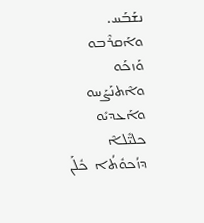ܢܫܰܒܰܚ. ܘܐܰܩܪܶܒܘ ܘܰܙܟܰܘ ܘܐܶܬܢܰܨܰܚܘ ܘܐܰܥܕܝܺܘ ܟܠܝ̈ܺܠܐܶ ܕܙܳܟܘܽܬܳܐ  ܟܽܠܰܢ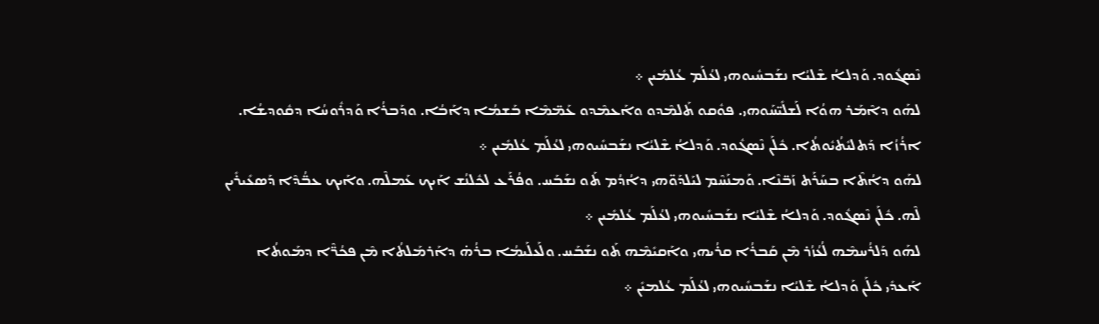ܢܶܣܓܽܘܕ. ܘܰܕܠܐܳ ܫܶܠܝܳܐ ܢܫܰܒܚܽܝܘܗܝ ܠܥܳܠܰܡ ܥܳܠܡܺܝܢ ܀
ܠܗܰܘ ܕܐܶܡܰܪ ܗܘܳܐ ܠܰܫܠܺܝ̈ܚܰܘܗܝ. ܦܘܽܩܘ ܬܰܠܡܶܕܘ ܘܐܰܥܡܶܕܘ ܥܰܡ̈ܡܶܐ ܒܰܫܡܳܐ ܕܐܰܒܳܐ. ܘܕܰܒܪܳܐ ܘܰܕܪܽܘܚܳܐ ܕܩܽܘܕܫܳܐ. ܐܪܳܙܳܐ ܕܰܬܠܝܺܬܳܝܽܘܬܳܐ. ܟܽܠܰܢ ܢܶܣܓܽܘܕ. ܘܰܕܠܐܳ ܫܶܠܝܳܐ ܢܫܰܒܚܺܝܘܗܝ ܠܥܳܠܰܡ ܥܳܠܡܺܝܢ ܀
ܠܗܰܘ ܕܐܳܬܶܐ ܒܚܰܪܰܬ ܙܰܒ̈ܢܶܐ. ܘܰܡܢܰܚܶܡ ܠܝܰܠܕܰܘ̈ܗܝ ܕܐܳܕܳܡ ܬܰܘ ܢܫܰܒܰܚ. ܘܦܳܪܰܥ ܠܟܽܠܢܳܫ ܐܰܝܟ ܥܰܡܠܶܗ. ܘܐܰܝܟ ܥܒ̈ܳܕܶܐ ܕܰܣܥܺܝܪܺܝܢ ܠܶܗ. ܟܽܠܰܢ ܢܶܣܓܽܘܕ. ܘܰܕܠܐܳ ܫܶܠܝܳܐ ܢܫܰܒܚܺܝܘܗܝ ܠܥܳܠܰܡ ܥܳܠܡܺܝܢ ܀
ܠܗܰܘ ܕܰܠܪܳܚܡܶܗ ܠܳܥܳܙܳܪ ܡܶܢ ܩܰܒܪܳܐ ܩܪܳܝܗܝ ܘܐܰܩܝܺܡܶܗ ܬܰܘ ܢܫܰܒܰܚ. ܘܠܰܥܠܰܝܡܳܐ ܒܪܳܗ̇ ܕܐܰܪܡܰܠܬܳܐ ܡܶܢ ܦܟܳܪ̈ܶܐ ܕܡܰܘܬܳܐ ܐܰܥܕܺܝ ܟܽܠܰܢ ܘܰܕܠܐܳ ܫܶܠܝܳܐ ܢܫܰܒܚܺܝܘܗܝ ܠܥܳܠܰܡ ܥܳܠܡܝܺܢ ܀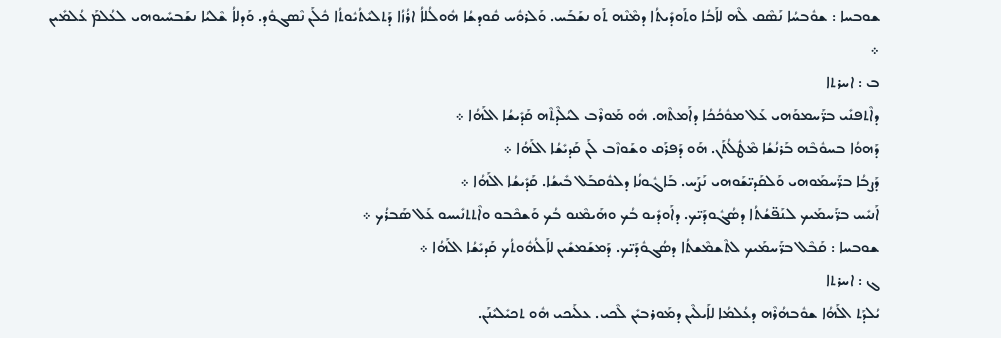ܫܘܒܚܐ : ܫܘܽܒܚܳܐ ܢܰܣܶܩ ܠܶܗ ܠܐܰܒܳܐ ܘܬܰܘܕܺܝܬܳܐ ܕܡܶܢܶܗ ܬܰܘ ܢܫܰܒܰܚ. ܘܰܠܪܘܽܚ ܩܽܘܕܫܳܐ ܗܽܘܠܳܠܐܳ ܐܪܳܙܳܐ ܕܰܬܠܝܺܬܳܝܽܘܬܳܐ ܟܽܠܰܢ ܢܶܣܓܘܽܕ. ܘܰܕܠܐܳ ܫܶܠܝܳܐ ܢܫܰܒܚܺܝܘܗܝ ܠܥܳܠܡܰ ܥܳܠܡܺܝܢ ܀
ܒ : ܐܚܪܬܐ
ܕܐܶܬܦܢܺܝ ܒܪ̈ܰܚܡܘܰܗܝ ܥܰܠ ܡܘܽܟܳܟܳܐ ܕܐܰܡܬܶܗ. ܗܽܘ ܡܰܘܪܶܒ ܠܝܳܠܶܕܬܶܗ ܩܰܕܺܝܫܳܐ ܐܠܰܗܳܐ ܀
ܕܰܗܘܳܐ ܒܚܘܽܒܶܗ ܒܰܪܢܳܫܳܐ ܡܶܛܽܠܳܬܰܢ. ܗܰܘ ܕܰܦܪܰܩ ܘܫܰܘܙܶܒ ܠܰܢ ܩܰܕܝܺܫܳܐ ܐܠܰܗܳܐ ܀
ܕܰܨܒܳܐ ܒܪ̈ܰܚܡܰܘܗܝ ܘܰܠܩܰܕܝ̈ܫܰܘܗܝ ܢܰܨܰܚ. ܒܰܐܓܽܘܢܳܐ ܕܠܘܽܩܒܰܠ ܒܺܝܫܳܐ. ܩܰܕܺܝܫܳܐ ܐܠܰܗܳܐ ܀
ܐܰܢܝܺܚ ܒܪ̈ܰܚܡܰܝܟ ܠܢܰܦ̈ܫܳܬܳܐ ܕܣܳܓܽܘܕܰܝ̈ܟ. ܕܐܰܘܕܺܝܘ ܒܳܟ ܘܗܰܝܡܶܢܘ ܒܳܟ ܘܰܫܟܶܒܘ ܘܐܶܬܬܢܺܝܚܘ ܥܰܠ ܣܰܒܪܳܟ ܀
ܫܘܒܚܐ : ܩܰܒܶܠ ܒܪ̈ܰܚܡܰܝܟ ܠܬܶܫܡܶܫܬܳܐ ܕܣܳܓܘܽܕܰܝ̈ܟ. ܕܰܡܫܰܡܫܺܝܢ ܠܐܰܠܳܗܽܘܬܳܟ ܩܰܕܝܺܫܳܐ ܐܠܰܗܳܐ ܀
ܓ : ܐܚܪܬܐ
ܝܳܠܕܰܬ ܐܠܰܗܳܐ ܫܘܽܒܗܳܪܶܗ ܕܥܳܠܡܳܐ ܠܐܰܝܠܶܝܢ ܕܡܰܘܪܒܝܺܢ ܠܶܟܝ. ܥܠܰܝܟܝ ܗܽܘ ܬܟܝܺܠܝܺܢܰܢ.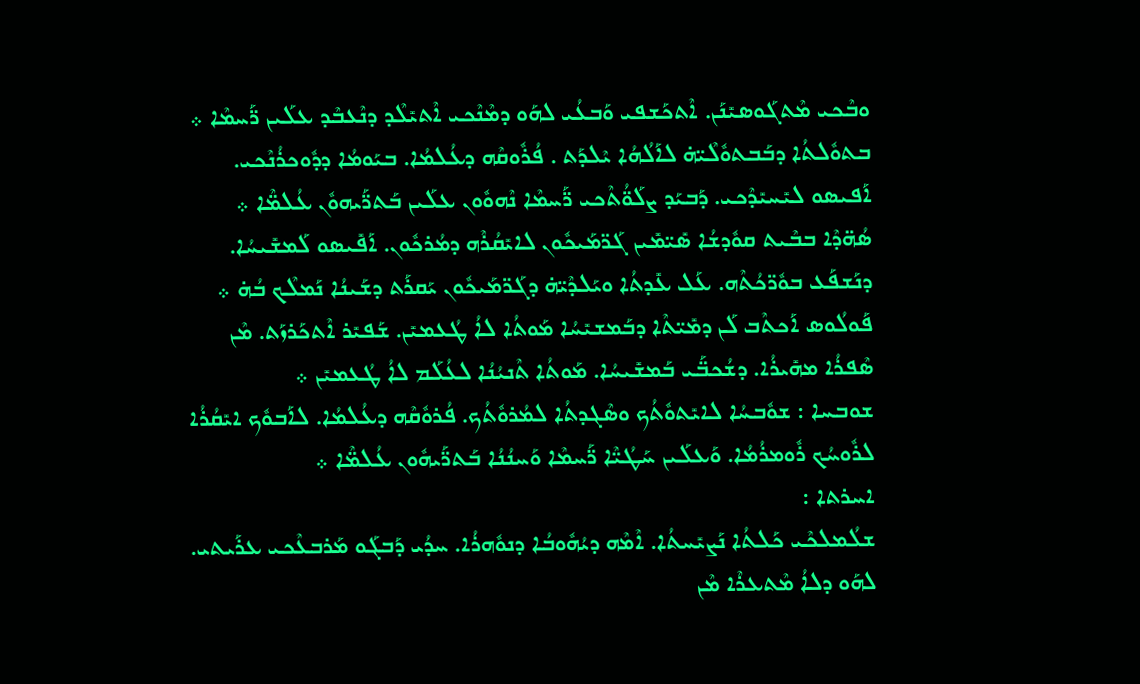ܘܒܶܟܝ ܡܶܬܓܰܘܣܝܺܢܰܢ. ܐܶܬܟܰܫܦܝ ܘܰܒܥܳܝ ܠܗܰܘ ܕܡܶܢܶܟܝ ܐܶܬܝܺܠܶܕ ܕܢܶܥܒܶܕ ܥܠܰܝܢ ܪ̈ܰܚܡܶܐ ܀
ܒܬܘܽܠܬܳܐ ܕܒܰܒܬܘܽܠܶܝ̈ܗ̇ ܠܐܰܠܳܗܳܐ ܝܶܠܕܰܬ . ܦܳܪܽܘܩܶܗ ܕܥܳܠܡܳܐ. ܒܝܰܘܡܳܐ ܕܕܽܘܟܪܳܢܶܟܝ. ܐܰܦܝܣܘ ܠܝܺܚܝܺܕܶܟܝ. ܕܰܒܝܰܕ ܨܠܰܘ̈ܳܬܶܟܝ ܪ̈ܰܚܡܶܐ ܢܶܗܘܽܘܢ ܥܠܰܝܢ ܒܰܬܪ̈ܰܝܗܘܽܢ ܥܳܠܡ̈ܶܐ ܀
ܣܳܗ̈ܕܶܐ ܒܒܶܝܬ ܩܘܽܕܫܳܐ ܣܺܝ̈ܡܺܝܢ ܓܰܪ̈ܡܰܝܟܽܘܢ ܠܐܝܺܩܳܪܶܗ ܕܡܳܪܟܽܘܢ. ܐܰܦܺܝܣܘ ܠܰܡܫܺܝܚܳܐ. ܕܢܰܫܦܰܥ ܒܘܽܪ̈ܟܳܬܶܗ. ܥܰܠ ܥܺܕܬܳܐ ܘܝܰܠܕܶܝ̈ܗ̇ ܕܓܰܪ̈ܡܰܝܟܽܘܢ ܝܰܩܪܰܬ ܕܫܰܝܢܳܐ ܢܰܡܠܶܟ ܒܳܗ̇ ܀
ܦܰܘܠܳܘܣ ܐܰܟܬܶܒ ܠܰܢ ܕܡܺܝ̈ܬܶܐ ܕܒܰܡܫܝܺܚܳܐ ܡܰܘܬܳܐ ܠܐܳ ܛܳܥܡܝܺܢ. ܫܰܦܝܺܪ ܐܶܬܟܰܪܙܰܬ. ܡܶܢ ܣܶܦܪܳܐ ܡܗܺܝܪܳܐ. ܕܫܳܟܒ̈ܰܝ ܒܰܡܫܺܝܚܳܐ. ܡܰܘܬܳܐ ܬܶܢܝܳܢܳܐ ܠܥܳܠܰܡ ܠܐܳ ܛܳܥܡܝܺܢ ܀
ܫܘܒܚܐ : ܫܘܽܒܚܳܐ ܠܐܝܺܬܘܽܬܳܟ ܘܣܶܓܕܬܳܐ ܠܡܳܪܘܽܬܳܟ. ܦܳܪܘܽܩܶܗ ܕܥܳܠܡܳܐ. ܠܐܰܒܘܽܟ ܐܝܺܩܳܪܳܐ ܠܪܽܘܚܳܟ ܪܽܘܡܪܳܡܳܐ. ܘܰܥܠܰܝܢ ܚܰܛܳܝ̈ܶܐ ܪ̈ܰܚܡܶܐ ܘܰܚܢܳܢܳܐ ܒܰܬܪ̈ܰܝܗܽܘܢ ܥܳܠܡ̈ܶܐ ܀
ܐܚܪܬܐ :
ܫܠܳܡܠܟܶܝ ܟܰܠܬܳܐ ܢܰܨܝܺܚܬܳܐ. ܐܶܡܶܗ ܕܝܳܗܽܘܒܳܐ ܕܢܘܽܗܪܳܐ. ܚܕܳܝ ܕܰܒܓܰܘ ܡܰܪܒܥܶܟܝ ܥܪܰܝܬܝ. ܠܗܰܘ ܕܠܐܳ ܡܶܬܥܪܶܐ ܡܶܢ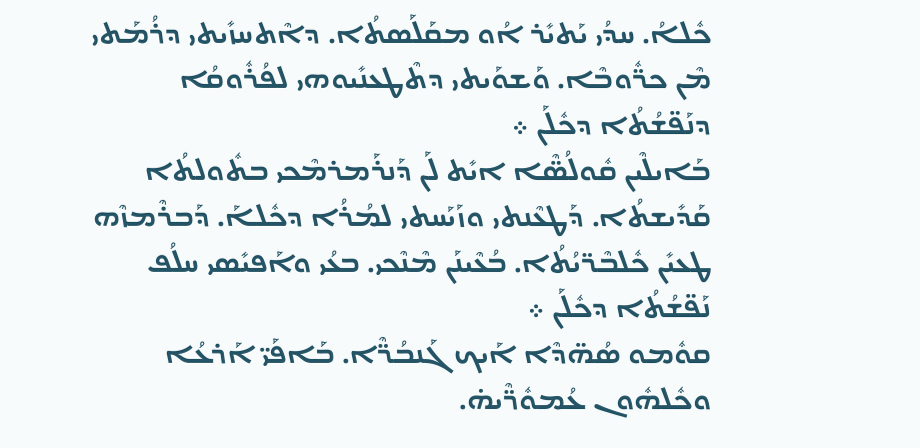ܟܽܠܐܳ. ܚܕܳܝ ܝܰܬܝܺܪ ܐܳܘ ܡܩܰܠܰܣܬܳܐ. ܕܐܶܬܚܙܺܝܬܝ ܕܪܳܡܰܬܝ ܡܶܢ ܟܪ̈ܽܘܒܶܐ. ܘܰܫܘܰܝܬܝ ܕܬܶܛܥܢܺܝܘܗܝ ܠܦܳܪܽܘܩܳܐ ܕܢܰܦ̈ܫܳܬܳܐ ܕܟܽܠܰܢ ܀
ܒܰܐܝܠܶܝܢ ܩܽܘܠܳܣ̈ܶܐ ܐܝܺܬ ܠܰܢ ܕܰܢܪܰܡܪܡܶܟܝ ܒܬܽܘܠܬܳܐ ܩܰܕܺܝܫܬܳܐ. ܕܰܛܥܶܢܬܝ ܘܙܰܝܰܚܬܝ ܠܡܳܪܳܐ ܕܟܽܠܐܰ. ܕܰܒܪܶܡܙܶܗ ܛܥܝܺܢ ܟܽܠܒܶܪ̈ܝܳܬܳܐ. ܒܳܥܶܝܢܰܢ ܡܶܢܶܟܝ. ܒܥܳܝ ܘܐܰܦܝܺܣܝ ܚܠܳܦ ܢܰܦ̈ܫܳܬܳܐ ܕܟܽܠܰܢ ܀
ܩܘܽܡܘ ܣܳܗ̈ܕܶܐ ܐܰܝܟ ܓܰܢܒܳܪ̈ܶܐ. ܒܰܐܦܰܝ̈ ܐܰܪܥܳܐ ܘܟܽܠܗܽܘܢ ܥܳܡܘܽܪ̈ܶܝܗ̇.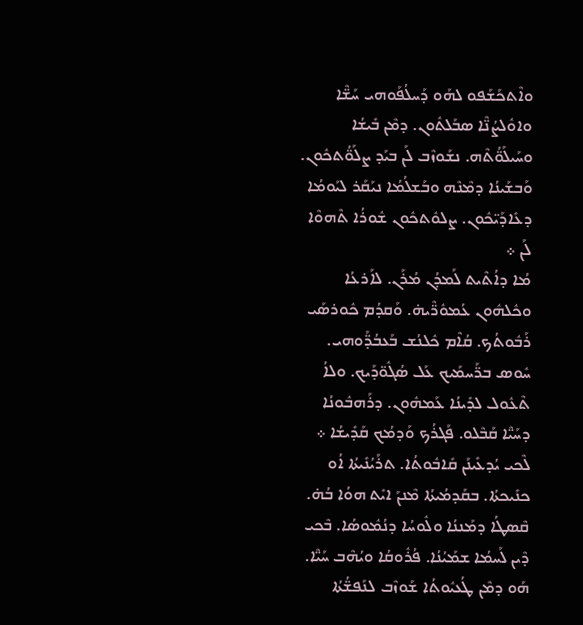ܘܐܶܬܟܰܫܰܦܘ ܠܗܰܘ ܕܰܚܠܳܦܰܘܗܝ ܚܰܫ̈ܶܐ ܘܐܘܽܠܨܳܢ̈ܶܐ ܣܒܰܠܬܽܘܢ. ܕܡܶܢ ܒܺܝܫܳܐ ܘܚܰܝܠܰܘ̈ܳܬܶܗ. ܢܫܰܘܙܶܒ ܠܰܢ ܒܝܰܕ ܨܠܰܘ̈ܳܬܟܽܘܢ. ܘܰܒܫܰܝܢܳܐ ܕܡܶܢܶܗ ܘܒܰܫܠܳܡܳܐ ܢܝܰܩܰܪ ܠܝܰܘܡܳܐ ܕܥܺܐܕܰܝ̈ܟܽܘܢ. ܨܠܘܽܬܟܽܘܢ ܫܽܘܪܳܐ ܬܶܗܘܶܐ ܠܰܢ ܀
ܡܳܐ ܕܐܳܬܶܝܬ ܠܰܡܕܳܢ ܡܳܪܰܢ. ܠܐܰܪܥܳܐ ܘܟܽܠܗܽܘܢ ܥܳܡܘܽܪ̈ܶܝܗ̇. ܘܰܩܕܳܡ ܟܽܘܪܣܰܝ ܪܰܒܽܘܬܳܟ. ܩܳܐܶܡ ܟܽܠܢܳܫ ܒܰܥܒܳܕ̈ܰܘܗܝ. ܚܽܘܣ ܒܪ̈ܰܚܡܰܝܟ ܥܰܠ ܣܳܓܽܘ̈ܕܰܝܟ. ܘܠܐܳ ܬܶܥܽܘܠ ܠܕܺܝܢܳܐ ܥܰܡܗܽܘܢ. ܕܪܰܗܒܽܘܢܳܐ ܕܚܰܝ̈ܶܐ ܩܰܒܶܠܘ. ܦܰܓܪܳܟ ܘܰܕܡܳܟ ܩܰܕܺܝܫܳܐ ܀
ܠܶܟܝ ܝܳܕܥܺܝܢܰܢ ܩܺܐܒܽܘܬܳܐ. ܬܪܰܝܳܢܺܝܬܳܐ ܐܳܘ ܟܢܺܝܟܬܳܐ. ܒܩܰܕܡܳܝܬܳܐ ܡܶܢܢܰ ܐܝܺܬ ܗܘܳܐ ܒܳܗ̇. ܩܶܣܛܳܐ ܕܡܰܢܢܳܐ ܘܠܽܘܚܳܐ ܕܢܳܡܽܘܣܳܐ. ܒܶܟܝ ܕܶܝܢ ܠܰܚܡܳܐ ܫܡܰܝܳܢܳܐ. ܦܳܪܽܘܩܳܐ ܘܝܳܗܶܒ ܚܰܝ̈ܶܐ. ܗܰܘ ܕܡܶܢ ܛܳܥܝܽܘܬܳܐ ܫܰܘܙܶܒ ܠܢܰܦܫ̈ܳܬܳܐ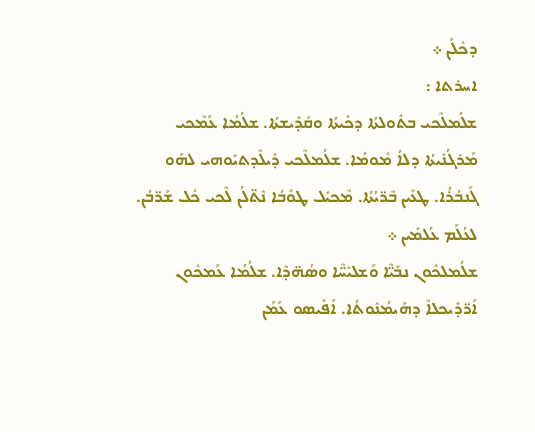ܕܟܽܠܰܢ ܀
ܐܚܪܬܐ :
ܫܠܳܡܠܶܟܝ ܒܬܽܘܠܬܳܐ ܕܟܺܝܬܳܐ ܘܩܰܕܺܝܫܬܳܐ. ܫܠܳܡܳܐ ܥܰܡܶܟܝ ܡܰܪܓܳܢܺܝܬܳܐ ܕܠܐܳ ܡܽܘܡܳܐ. ܫܠܳܡܠܶܟܝ ܕܺܝܠܶܕܬܝܺܘܗܝ ܠܗܰܘ ܓܰܢܒܳܪܳܐ. ܛܥܺܝܢ ܒܶܪ̈ܝܳܬܳܐ. ܡܶܟܝܺܠ ܛܘܽܒܳܐ ܢܶܬ̈ܠܳܢ ܠܶܟܝ ܟܽܠ ܫܰܪ̈ܒܳܢ. ܠܥܳܠܰܡ ܥܳܠܡܺܝܢ ܀
ܫܠܳܡܠܟܽܘܢ ܢܒܺܝ̈ܶܐ ܘܰܫܠܝܺܚ̈ܶܐ ܘܣܳܗ̈ܕܶܐ. ܫܠܳܡܳܐ ܥܰܡܟܽܘܢ ܐܰܪ̈ܕܺܝܟܠܐܶ ܕܗܰܝܡܳܢܽܘܬܳܐ. ܐܰܦܺܝܣܘ ܥܰܡܰܢ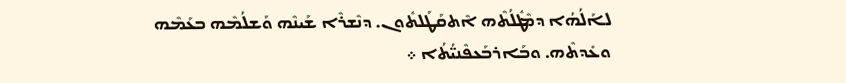ܠܐܰܠܳܗܳܐ ܕܡܶܛܽܠܳܬܶܗ ܐܶܬܩܰܛܰܠܬܽܘܢ. ܕܢܶܫܪܶܐ ܫܰܝܢܶܗ ܘܰܫܠܳܡܶܗ ܒܥܰܡܶܗ ܘܥܺܕܬܶܗ. ܘܒܰܐܪܒܰܥܦܶܢܝ̈ܳܬܳܐ ܀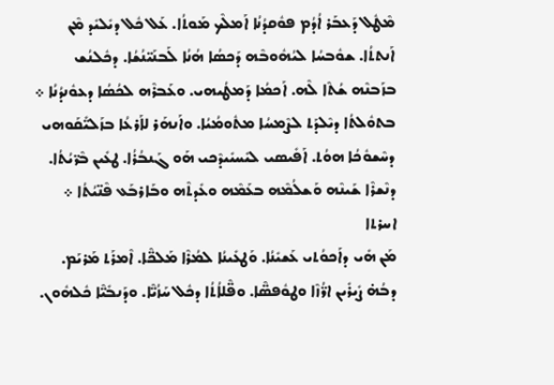ܡܶܛܽܠ ܕܰܥܒܰܪ ܐܳܕܳܡ ܦܘܽܩܕܳܢܳܐ ܐܰܡܠܶܟ ܡܰܘܬܳܐ. ܥܰܠ ܟܽܠ ܕܝܺܠܝܺܕ ܡܶܢ ܐܰܢܬܬܳܐ. ܫܘܽܒܚܳܐ ܠܝܳܗܽܘܒܶܗ ܕܰܟܣܳܐ ܗܳܢܳܐ ܠܰܒܢܰܝ̈ܢܳܫܳܐ. ܕܟܽܠܢܳܫ ܒܙܰܒܢܶܗ ܫܳܬܶܐ ܠܶܗ. ܐܰܟܡܳܐ ܕܰܡܛܳܝܗܝ. ܘܥܰܒܪܶܗ ܠܟܳܣܳܐ ܕܥܘܽܢܕܳܢܳܐ ܀
ܒܬܘܽܠܬܳܐ ܕܝܶܠܕܰܬ ܠܨܶܡܚܳܐ ܡܬܽܘܡܳܝܳܐ. ܘܐܰܢܗܰܪ ܠܐܰܪܥܳܐ ܒܙܰܠܝ̈ܺܩܰܘܗܝ ܕܚܶܫܘܽܟܳܐ ܗܘܳܬ. ܐܰܦܺܝܣܝ ܠܝܺܚܝܺܝܕܶܟܝ ܗܰܘ ܓܰܢܒܳܪܳܐ. ܛܥܺܝܢ ܒܶܪ̈ܝܳܬܳܐ. ܕܢܶܫܪܶܐ ܫܰܝܢܶܗ ܘܰܫܠܳܡܶܗ ܒܥܰܡܶܗ ܘܥܺܕܬܶܗ ܘܒܰܐܪܒܰܥ ܦܶܢ̈ܝܳܬܳܐ ܀
ܐܚܪܬܐ
ܡܰܢ ܗܺܝ ܕܐܰܟܘܳܬܝ ܥܰܫܝܺܢܳܐ. ܘܰܛܥܺܝܢܳܐ ܠܡܳܪܶܐ ܡܰܠܟ̈ܶܐ. ܐܶܡܪܰܬ ܡܰܪܝܰܡ. ܕܒܳܗ̇ ܨܺܝܪܺܝܢ ܐܪ̈ܳܙܶܐ ܘܛܘܽܦܣ̈ܶܐ. ܘܦ̈ܶܠܐܳܬܳܐ ܕܟܽܠ ܚܰܙܳܝ̈ܶܐ. ܘܕܰܢܒܺܝ̈ܶܐ ܟܽܠܗܽܘܢ.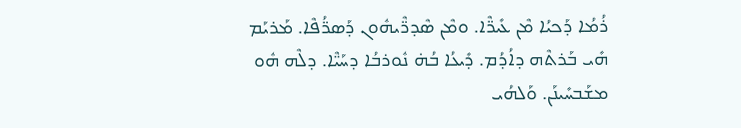ܪܳܡܳܐ ܕܰܟܝܳܐ ܡܶܢ ܥܺܝܪ̈ܶܐ. ܘܡܶܢ ܣܶܕܪ̈ܶܝܗܽܘܢ ܕܰܣܪ̈ܳܦܶܐ. ܡܰܪܝܰܡ ܗܺܝ ܒܰܪܬܶܗ ܕܐܳܕܳܡ. ܕܺܝܥܳܐ ܒܳܗ̇ ܢܽܘܪܒܳܐ ܕܚܰܝ̈ܶܐ. ܕܠܶܗ ܗܽܘ ܡܫܰܒܚܺܝܢܰܢ. ܘܰܠܗܳܝ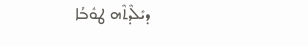ܕܝܺܠܶܕܬܶܗ ܛܘܽܒܳܐ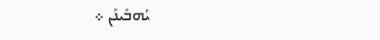ܝܳܗܒܺܝܢܰܢ ܀